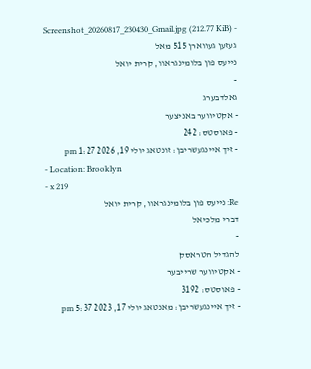- Screenshot_20260817_230430_Gmail.jpg (212.77 KiB) געזען געווארן 515 מאל
נייעס פון בלומינגראוו, קרית יואל
-
גאלדבערג
- אקטיווער באניצער
- פאוסטס: 242
- זיך איינגעשריבן: זונטאג יולי 19, 2026 1:27 pm
- Location: Brooklyn
- x 219
Re: נייעס פון בלומינגראוו, קרית יואל
דברי מלכיאל
-
להגדיל הטראסק
- אקטיווער שרייבער
- פאוסטס: 3192
- זיך איינגעשריבן: מאנטאג יולי 17, 2023 5:37 pm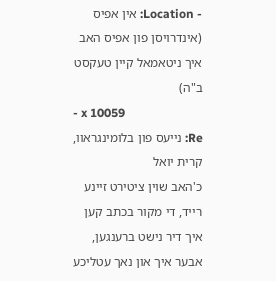- Location: אין אפיס (אינדרויסן פון אפיס האב איך ניטאמאל קיין טעקסט ב"ה)
- x 10059
Re: נייעס פון בלומינגראוו, קרית יואל
כ'האב שוין ציטירט זיינע רייד, די מקור בכתב קען איך דיר נישט ברענגען, אבער איך און נאך עטליכע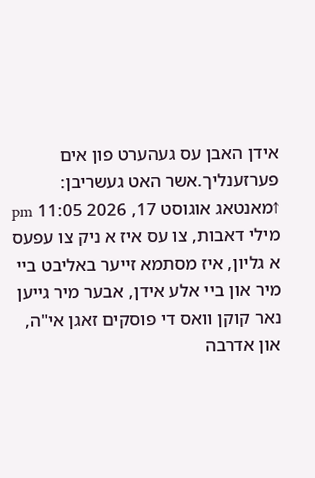אידן האבן עס געהערט פון אים פערזענליך.אשר האט געשריבן: ↑מאנטאג אוגוסט 17, 2026 11:05 pm מילי דאבות, צו עס איז א ניק צו עפעס א גליון, איז מסתמא זייער באליבט ביי מיר און ביי אלע אידן, אבער מיר גייען נאר קוקן וואס די פוסקים זאגן אי"ה, און אדרבה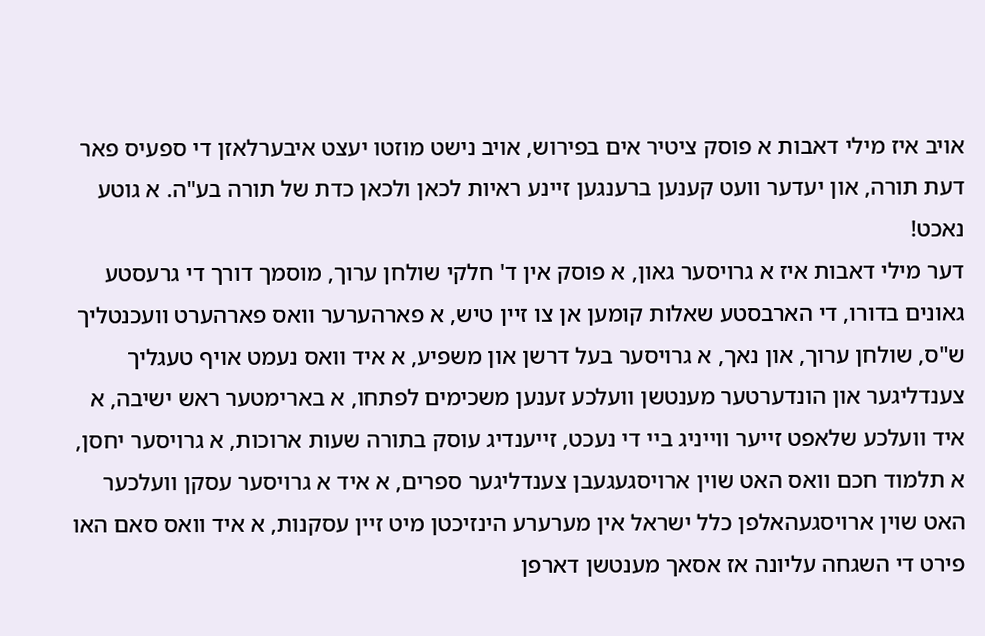אויב איז מילי דאבות א פוסק ציטיר אים בפירוש, אויב נישט מוזטו יעצט איבערלאזן די ספעיס פאר דעת תורה, און יעדער וועט קענען ברענגען זיינע ראיות לכאן ולכאן כדת של תורה בע"ה. א גוטע נאכט!
דער מילי דאבות איז א גרויסער גאון, א פוסק אין ד' חלקי שולחן ערוך, מוסמך דורך די גרעסטע גאונים בדורו, די הארבסטע שאלות קומען אן צו זיין טיש, א פארהערער וואס פארהערט וועכנטליך ש"ס, שולחן ערוך, און נאך, א גרויסער בעל דרשן און משפיע, א איד וואס נעמט אויף טעגליך צענדליגער און הונדערטער מענטשן וועלכע זענען משכימים לפתחו, א בארימטער ראש ישיבה, א איד וועלכע שלאפט זייער ווייניג ביי די נעכט, זייענדיג עוסק בתורה שעות ארוכות, א גרויסער יחסן, א תלמוד חכם וואס האט שוין ארויסגעגעבן צענדליגער ספרים, א איד א גרויסער עסקן וועלכער האט שוין ארויסגעהאלפן כלל ישראל אין מערערע הינזיכטן מיט זיין עסקנות, א איד וואס סאם האו פירט די השגחה עליונה אז אסאך מענטשן דארפן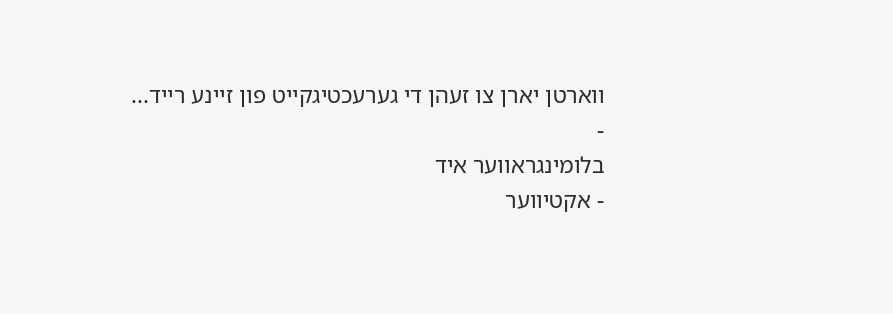ווארטן יארן צו זעהן די גערעכטיגקייט פון זיינע רייד...
-
בלומינגראווער איד
- אקטיווער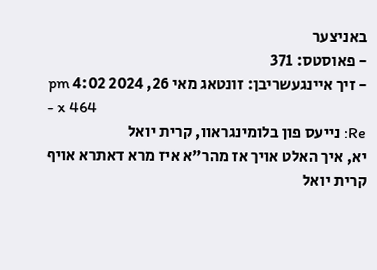באניצער
- פאוסטס: 371
- זיך איינגעשריבן: זונטאג מאי 26, 2024 4:02 pm
- x 464
Re: נייעס פון בלומינגראוו, קרית יואל
יא, איך האלט אויך אז מהר"א איז מרא דאתרא אויף קרית יואל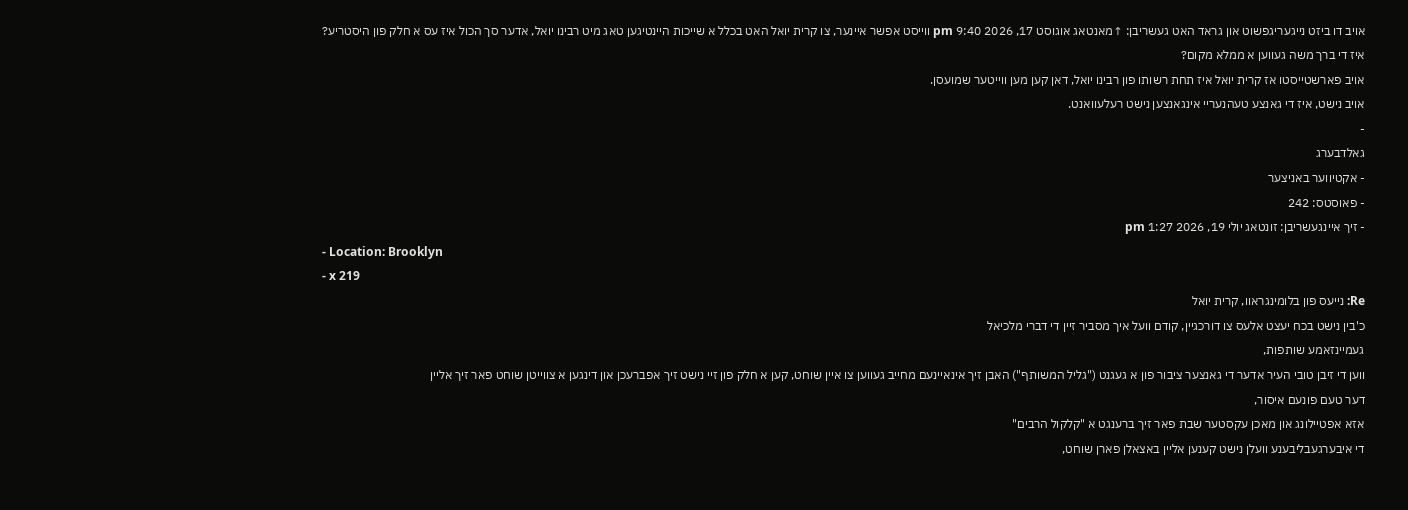אויב דו ביזט נייגעריגפשוט און גראד האט געשריבן: ↑מאנטאג אוגוסט 17, 2026 9:40 pm ווייסט אפשר איינער, צו קרית יואל האט בכלל א שייכות היינטיגען טאג מיט רבינו יואל, אדער סך הכול איז עס א חלק פון היסטריע?
איז די ברך משה געווען א ממלא מקום?
אויב פארשטייסטו אז קרית יואל איז תחת רשותו פון רבינו יואל, דאן קען מען ווייטער שמועסן.
אויב נישט, איז די גאנצע טעהנעריי אינגאנצען נישט רעלעוואנט.
-
גאלדבערג
- אקטיווער באניצער
- פאוסטס: 242
- זיך איינגעשריבן: זונטאג יולי 19, 2026 1:27 pm
- Location: Brooklyn
- x 219
Re: נייעס פון בלומינגראוו, קרית יואל
כ'בין נישט בכח יעצט אלעס צו דורכגיין, קודם וועל איך מסביר זיין די דברי מלכיאל
געמיינזאמע שותפות,
ווען די זיבן טובי העיר אדער די גאנצער ציבור פון א געגנט ("גליל המשותף") האבן זיך אינאיינעם מחייב געווען צו איין שוחט, קען א חלק פון זיי נישט זיך אפברעכן און דינגען א צווייטן שוחט פאר זיך אליין
דער טעם פונעם איסור,
אזא אפטיילונג און מאכן עקסטער שבת פאר זיך ברענגט א "קלקול הרבים"
די איבערגעבליבענע וועלן נישט קענען אליין באצאלן פארן שוחט,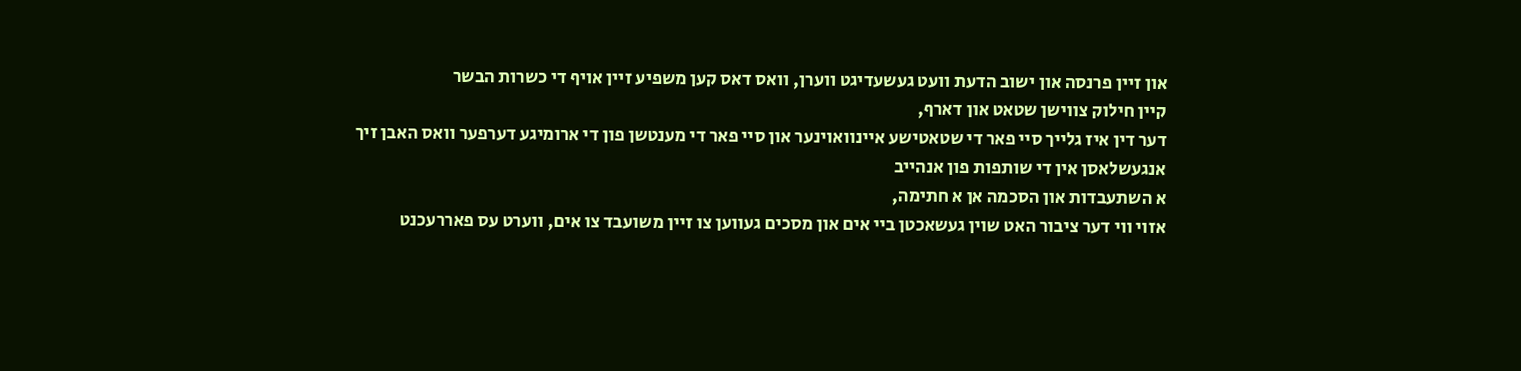און זיין פרנסה און ישוב הדעת וועט געשעדיגט ווערן, וואס דאס קען משפיע זיין אויף די כשרות הבשר
קיין חילוק צווישן שטאט און דארף,
דער דין איז גלייך סיי פאר די שטאטישע איינוואוינער און סיי פאר די מענטשן פון די ארומיגע דערפער וואס האבן זיך אנגעשלאסן אין די שותפות פון אנהייב
א השתעבדות און הסכמה אן א חתימה,
אזוי ווי דער ציבור האט שוין געשאכטן ביי אים און מסכים געווען צו זיין משועבד צו אים, ווערט עס פאררעכנט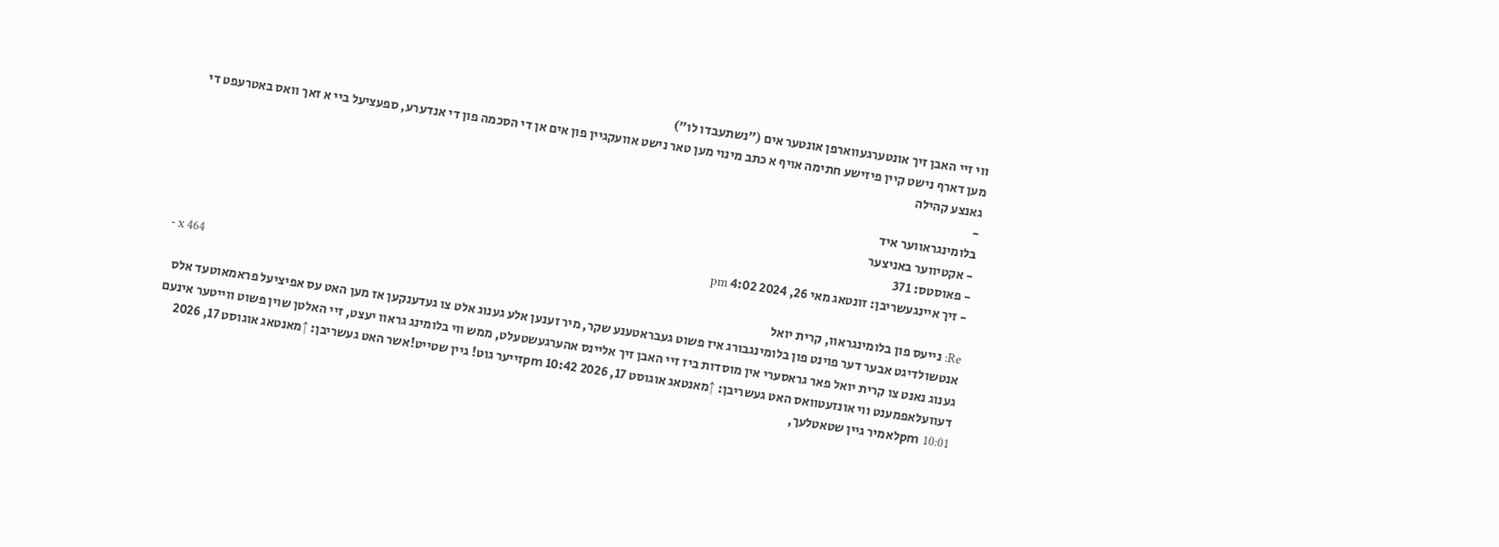ווי זיי האבן זיך אונטערגעווארפן אונטער אים ("נשתעבדו לו")
מען דארף נישט קיין פיזישע חתימה אויף א כתב מינוי מען טאר נישט אוועקגיין פון אים אן די הסכמה פון די אנדערע, ספעציעל ביי א זאך וואס באטרעפט די גאנצע קהילה
-
בלומינגראווער איד
- אקטיווער באניצער
- פאוסטס: 371
- זיך איינגעשריבן: זונטאג מאי 26, 2024 4:02 pm
- x 464
Re: נייעס פון בלומינגראוו, קרית יואל
אנטשולדיגט אבער דער פוינט פון בלומינגבורג איז פשוט געבראטענע שקר, מיר זענען אלע גענוג אלט צו געדענקען אז מען האט עס אפיציעל פראמאוטעד אלס גענוג נאנט צו קרית יואל פאר גראסערי אין מוסדות ביז זיי האבן זיך אליינס אהערגעשטעלט, ממש ווי בלומינג גראוו יעצט, זיי האלטן שוין פשוט ווייטער אינעם דעוועלאפמענט ווי אונזעטוואס האט געשריבן: ↑מאנטאג אוגוסט 17, 2026 10:42 pmזייער גוט! גיין שטייט!אשר האט געשריבן: ↑מאנטאג אוגוסט 17, 2026 10:01 pmלאמיר גיין שטאטלעך,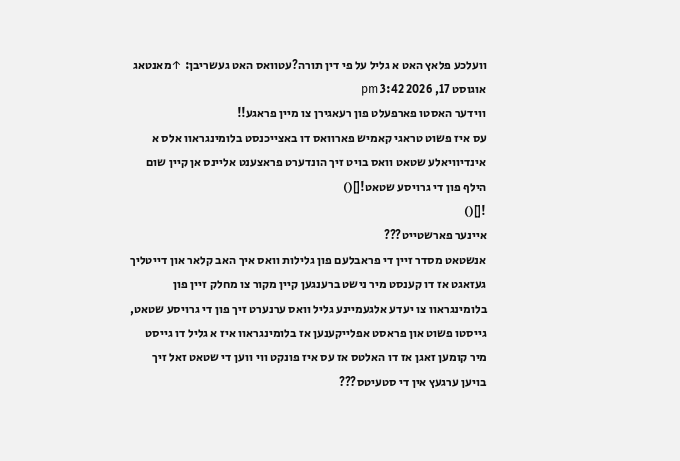וועלכע פלאץ האט א גליל על פי דין תורה?עטוואס האט געשריבן: ↑מאנטאג אוגוסט 17, 2026 3:42 pm
ווידער האסטו פארפעלט פון רעאגירן צו מיין פראגע!!
עס איז פשוט טראגי קאמיש פארוואס דו באצייכנסט בלומינגראוו אלס א אינדיוויאלע שטאט וואס בויט זיך הונדערט פראצענט אליינס אן קיין שום הילף פון די גרויסע שטאט![]()
![]()
איינער פארשטייט???
אנשטאט מסדר זיין די פראבלעם פון גלילות וואס איך האב קלאר און דייטליך געזאגט אז דו קענסט מיר נישט ברענגען קיין מקור צו מחלק זיין פון בלומינגראוו צו יעדע אלגעמיינע גליל וואס ערנערט זיך פון די גרויסע שטאט, גייסטו פשוט און פראסט אפלייקענען אז בלומינגראוו איז א גליל דו גייסט מיר קומען זאגן אז דו האלטס אז עס איז פונקט ווי ווען די שטאט זאל זיך בויען ערגעץ אין די סטעיטס???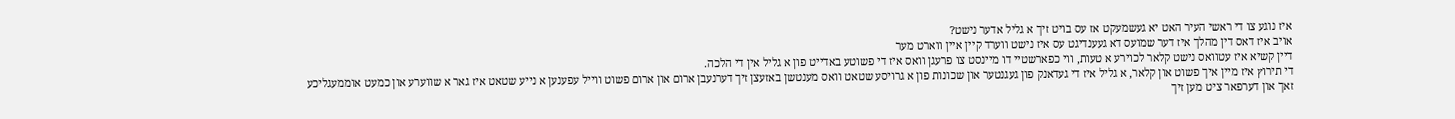איז נוגע צו די ראשי העיר האט יא געשמעקט אז עס בויט זיך א גליל אדער נישט?
אויב איז דאס דין מהלך איז דער שמועס דא געענדיגט עס איז נישט ווערד קיין איין ווארט מער
דיין קשיא איז עטוואס נישט קלאר לכוירע א טעות, ווי כפארשטיי דו מיינסט צו פרעגן וואס איז די פשוטע באדייט פון א גליל אין די הלכה.
די תירוץ איז מיין איך פשוט און קלאר, א גליל איז די געדאנק פון געגנטער און שכונות פון א גרויסע שטאט וואס מענטשן באזעצן זיך דערנעבן ארום און ארום פשוט ווייל עפענען א נייע שטאט איז גאר א שווערע און כמעט אוממעגליכע זאך און דערפאר ציט מען זיך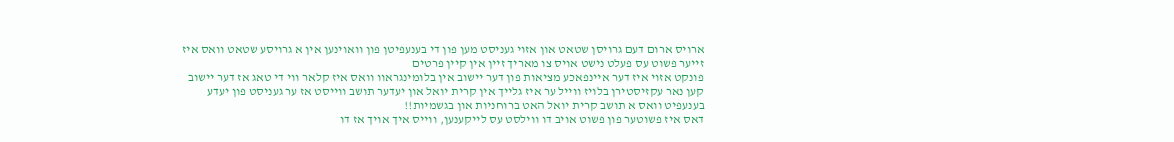ארויס ארום דעם גרויסן שטאט און אזוי געניסט מען פון די בענעפיטן פון וואוינען אין א גרויסע שטאט וואס איז זייער פשוט עס פעלט נישט אויס צו מאריך זיין אין קיין פרטים
פונקט אזוי איז דער איינפאכע מציאות פון דער יישוב אין בלומינגראוו וואס איז קלאר ווי די טאג אז דער יישוב קען נאר עקזיסטירן בלויז ווייל ער איז גלייך אין קרית יואל און יעדער תושב ווייסט אז ער געניסט פון יעדע בענעפיט וואס א תושב קרית יואל האט ברוחניות און בגשמיות!!
דאס איז פשוטער פון פשוט אויב דו ווילסט עס לייקענען, ווייס איך אויך אז דו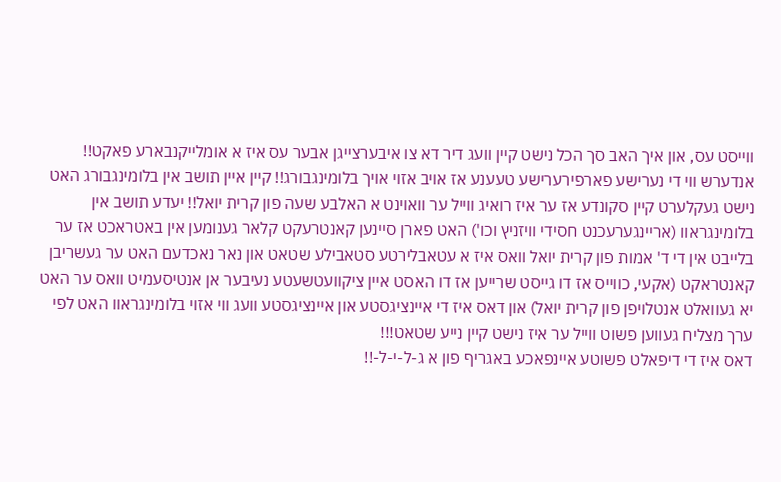ווייסט עס, און איך האב סך הכל נישט קיין וועג דיר דא צו איבערצייגן אבער עס איז א אומלייקנבארע פאקט!!
אנדערש ווי די נערישע פארפירערישע טעענע אז אויב אזוי אויך בלומינגבורג!! קיין איין תושב אין בלומינגבורג האט נישט געקלערט קיין סקונדע אז ער איז רואיג ווייל ער וואוינט א האלבע שעה פון קרית יואל!! יעדע תושב אין בלומינגראוו (אריינגערעכנט חסידי וויזניץ וכו') האט פארן סיינען קאנטרעקט קלאר גענומען אין באטראכט אז ער בלייבט אין די ד' אמות פון קרית יואל וואס איז א עטאבלירטע סטאבילע שטאט און נאר נאכדעם האט ער געשריבן קאנטראקט (אקעי, כווייס אז דו גייסט שרייען אז דו האסט איין ציקוועטשעטע נעיבער אן אנטיסעמיט וואס ער האט יא געוואלט אנטלויפן פון קרית יואל) און דאס איז די איינציגסטע און איינציגסטע וועג ווי אזוי בלומינגראוו האט לפי ערך מצליח געווען פשוט ווייל ער איז נישט קיין נייע שטאט!!!
דאס איז די דיפאלט פשוטע איינפאכע באגריף פון א ג-ל-י-ל-!!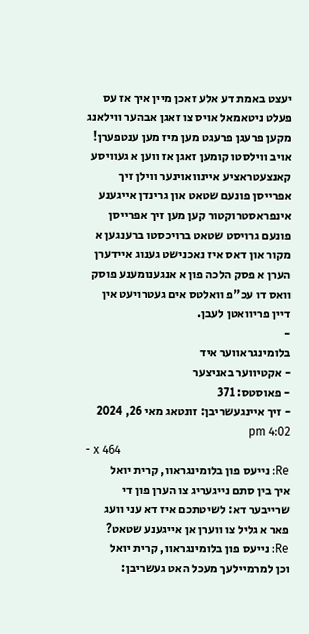יעצט באמת דע אלע זאכן מיין איך אז עס פעלט ניטאמאל אויס צו זאגן אבהער ווילאנג מקען פרעגן פרעגט מען מיז מען ענטפערן!
אויב ווילסטו קומען זאגן אז ווען א געוויסע קאנצעטראציע איינוואוינער ווילן זיך אפרייסן פונעם שטאט און גרינדן אייגענע אינפראסטרוקטור קען מען זיך אפרייסן פונעם גרויסט שטאט ברויכסטו ברענגען א מקור און דאס איז נאכנישט גענוג איידערן הערן א פסק הלכה פון א אנגענומענע פוסק וואס דו עכ"פ וואלטס אים געטרויעט אין דיין פריוואטן לעבן.
-
בלומינגראווער איד
- אקטיווער באניצער
- פאוסטס: 371
- זיך איינגעשריבן: זונטאג מאי 26, 2024 4:02 pm
- x 464
Re: נייעס פון בלומינגראוו, קרית יואל
איך בין סתם נייגעריג צו הערן פון די שרייבער דא: לשיטתכם איז דא עני וועג פאר א גליל צו ווערן אן אייגענע שטאט?
Re: נייעס פון בלומינגראוו, קרית יואל
וכן למרמיילעך מעכל האט געשריבן: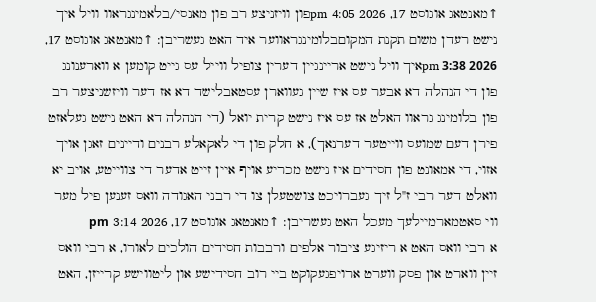↑מאנטאג אוגוסט 17, 2026 4:05 pmפון וויזניצע רב פון מאנסי/בלאמינגראוו וויל איך נישט רעדן משום תקנת המקוםבלומינגראווער איד האט געשריבן: ↑מאנטאג אוגוסט 17, 2026 3:38 pmאיך וויל נישט אריינגיין דערין צופיל ווייל עס גייט קומען א ווארענונג פון די הנהלה דא אבער עס איז שיין געווארן עסטאבלישד דא אז דער וויזשניצער רב פון בלומינג גראוו האלט אז עס איז נישט קרית יואל (די הנהלה דא האט נישט געלאזט פירן דעם שמועס ווייטער דערנאך), א חלק פון די לאקאלע רבנים ודיינים זאגן אויך אזוי, די אמאונט פון חסידים איז נישט מכריע אויף איין זייט אדער די צווייטע, אויב יא וואלט דער רבי ז"ל זיך געברויכט צושטעלן צו די רבני האגודה וואס זענען פיל מער ווי סאטמארמיילעך מעכל האט געשריבן: ↑מאנטאג אוגוסט 17, 2026 3:14 pm
א רבי וואס האט א ריזיגע ציבור אלפים ורבבות חסידים הולכים לאורו, א רבי וואס זיין ווארט און פסק ווערט ארויפגעקוקט ביי רוב חסידישע און ליטווישע קרייזן, האט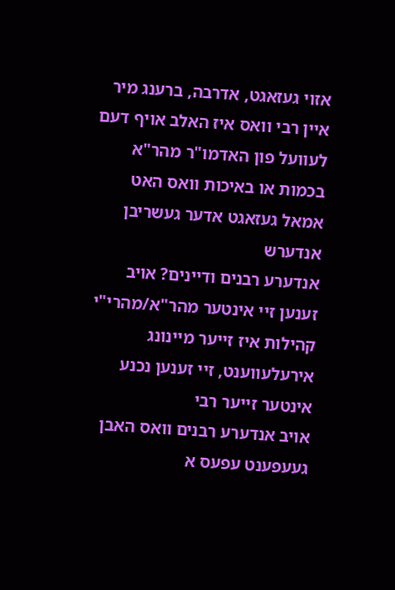אזוי געזאגט, אדרבה, ברענג מיר איין רבי וואס איז האלב אויף דעם לעוועל פון האדמו"ר מהר"א בכמות או באיכות וואס האט אמאל געזאגט אדער געשריבן אנדערש
אנדערע רבנים ודיינים? אויב זענען זיי אינטער מהר"א/מהרי"י קהילות איז זייער מיינונג אירעלעווענט, זיי זענען נכנע אינטער זייער רבי
אויב אנדערע רבנים וואס האבן געעפענט עפעס א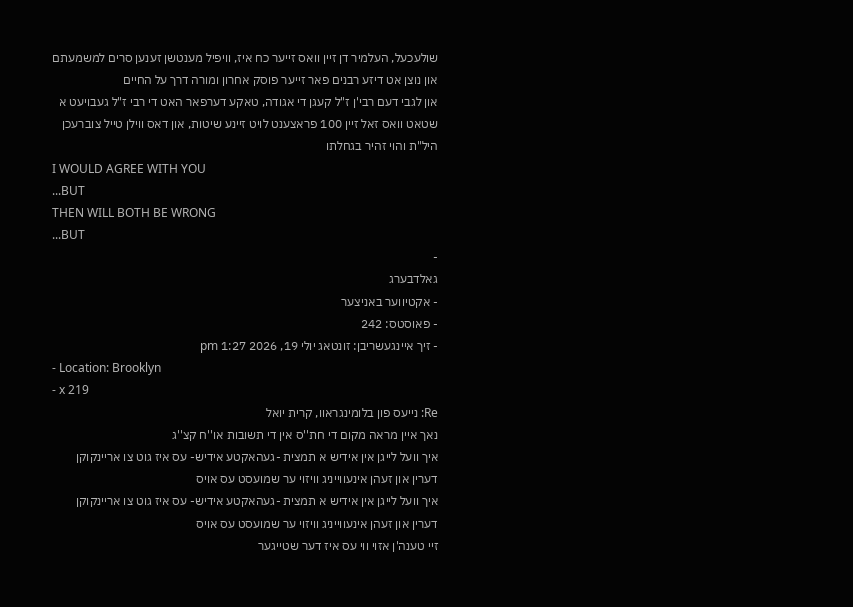שולעכעל, העלמיר דן זיין וואס זייער כח איז, וויפיל מענטשן זענען סרים למשמעתם און נוצן אט דיזע רבנים פאר זייער פוסק אחרון ומורה דרך על החיים
און לגבי דעם רבי'ן ז"ל קעגן די אגודה, טאקע דערפאר האט די רבי ז"ל געבויעט א שטאט וואס זאל זיין 100 פראצענט לויט זיינע שיטות, און דאס ווילן טייל צוברעכן היל"ת והוי זהיר בגחלתו
I WOULD AGREE WITH YOU
...BUT
THEN WILL BOTH BE WRONG
...BUT
-
גאלדבערג
- אקטיווער באניצער
- פאוסטס: 242
- זיך איינגעשריבן: זונטאג יולי 19, 2026 1:27 pm
- Location: Brooklyn
- x 219
Re: נייעס פון בלומינגראוו, קרית יואל
נאך איין מראה מקום די חת''ס אין די תשובות או''ח קצ''ג
איך וועל לייגן אין אידיש א תמצית -געהאקטע אידיש- עס איז גוט צו אריינקוקן דערין און זעהן אינעווייניג וויזוי ער שמועסט עס אויס
איך וועל לייגן אין אידיש א תמצית -געהאקטע אידיש- עס איז גוט צו אריינקוקן דערין און זעהן אינעווייניג וויזוי ער שמועסט עס אויס
זיי טענה'ן אזוי ווי עס איז דער שטייגער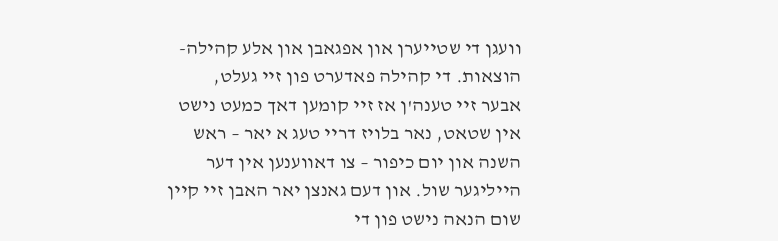וועגן די שטייערן און אפגאבן און אלע קהילה-הוצאות. די קהילה פאדערט פון זיי געלט,
אבער זיי טענה'ן אז זיי קומען דאך כמעט נישט אין שטאט, נאר בלויז דריי טעג א יאר – ראש השנה און יום כיפור – צו דאווענען אין דער הייליגער שול. און דעם גאנצן יאר האבן זיי קיין שום הנאה נישט פון די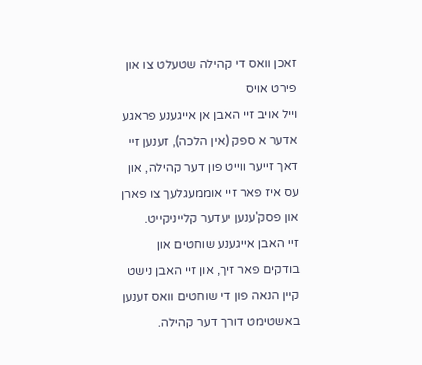זאכן וואס די קהילה שטעלט צו און פירט אויס
וייל אויב זיי האבן אן אייגענע פראגע אדער א ספק (אין הלכה), זענען זיי דאך זייער ווייט פון דער קהילה, און עס איז פאר זיי אוממעגלעך צו פארן און פסק'ענען יעדער קלייניקייט.
זיי האבן אייגענע שוחטים און בודקים פאר זיך, און זיי האבן נישט קיין הנאה פון די שוחטים וואס זענען באשטימט דורך דער קהילה.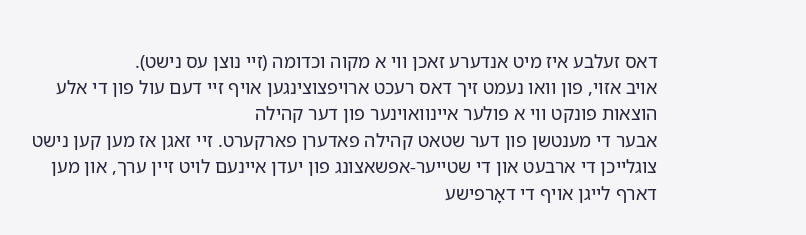דאס זעלבע איז מיט אנדערע זאכן ווי א מקוה וכדומה (זיי נוצן עס נישט).
אויב אזוי, פון וואו נעמט זיך דאס רעכט ארויפצוצינגען אויף זיי דעם עול פון די אלע הוצאות פונקט ווי א פולער איינוואוינער פון דער קהילה
אבער די מענטשן פון דער שטאט קהילה פאדערן פארקערט. זיי זאגן אז מען קען נישט צוגלייכן די ארבעט און די שטייער-אפשאצונג פון יעדן איינעם לויט זיין ערך, און מען דארף לייגן אויף די דאָרפישע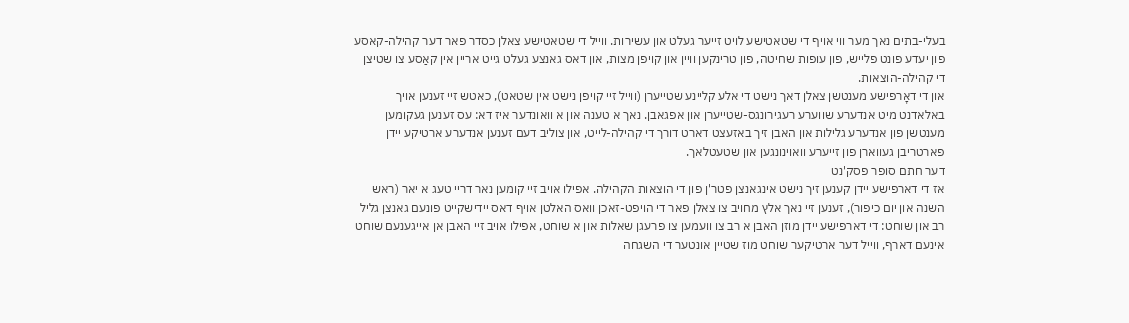בעלי-בתים נאך מער ווי אויף די שטאטישע לויט זייער געלט און עשירות. ווייל די שטאטישע צאלן כסדר פאר דער קהילה-קאסע פון יעדע פונט פלייש, פון עופות שחיטה, פון טרינקען וויין און קויפן מצות, און דאס גאנצע געלט גייט אריין אין קאַסע צו שטיצן די קהילה-הוצאות.
און די דאָרפישע מענטשן צאלן דאך נישט די אלע קליינע שטייערן (ווייל זיי קויפן נישט אין שטאט), כאטש זיי זענען אויך באלאדנט מיט אנדערע שווערע רעגירונגס-שטייערן און אפגאבן. נאך א טענה און א וואונדער איז דא: עס זענען געקומען מענטשן פון אנדערע גלילות און האבן זיך באזעצט דארט דורך די קהילה-לייט, און צוליב דעם זענען אנדערע ארטיקע יידן פארטריבן געווארן פון זייערע וואוינונגען און שטעטלאך.
דער חתם סופר פסק'נט
אז די דארפישע יידן קענען זיך נישט אינגאנצן פטר'ן פון די הוצאות הקהילה. אפילו אויב זיי קומען נאר דריי טעג א יאר (ראש השנה און יום כיפור), זענען זיי נאך אלץ מחויב צו צאלן פאר די הויפט-זאכן וואס האלטן אויף דאס יידישקייט פונעם גאנצן גליל
רב און שוחט: די דארפישע יידן מוזן האבן א רב צו וועמען צו פרעגן שאלות און א שוחט, אפילו אויב זיי האבן אן אייגענעם שוחט אינעם דארף, ווייל דער ארטיקער שוחט מוז שטיין אונטער די השגחה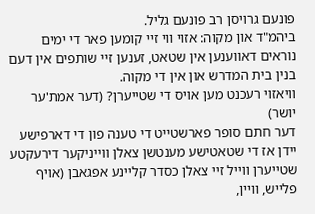פונעם גרויסן רב פונעם גליל.
ביהמ"ד און מקוה: אזוי ווי זיי קומען פאר די ימים נוראים דאווענען אין שטאט, זענען זיי שותפים אין דעם בנין בית המדרש און אין די מקוה.
וויאזוי רעכנט מען אויס די שטייערן? (דער אמת'ער יושר)
דער חתם סופר פארשטייט די טענה פון די דארפישע יידן אז די שטאטישע מענטשן צאלן ווייניקער דירעקטע שטייערן ווייל זיי צאלן כסדר קליינע אפגאבן (אויף פלייש, וויין,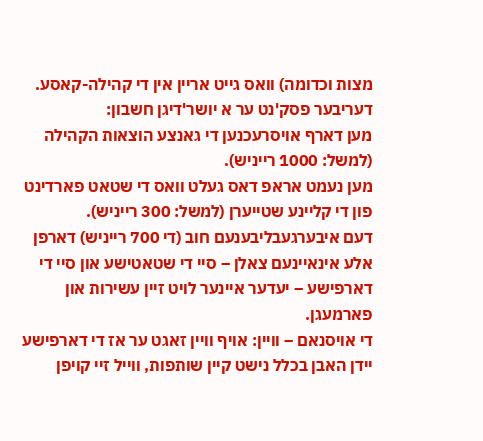מצות וכדומה) וואס גייט אריין אין די קהילה-קאסע. דעריבער פסק'נט ער א יושר'דיגן חשבון:
מען דארף אויסרעכנען די גאנצע הוצאות הקהילה (למשל: 1000 רייניש).
מען נעמט אראפ דאס געלט וואס די שטאט פארדינט פון די קליינע שטייערן (למשל: 300 רייניש).
דעם איבערגעבליבענעם חוב (די 700 רייניש) דארפן אלע אינאיינעם צאלן – סיי די שטאטישע און סיי די דארפישע – יעדער איינער לויט זיין עשירות און פארמעגן.
די אויסנאם – וויין: אויף וויין זאגט ער אז די דארפישע יידן האבן בכלל נישט קיין שותפות, ווייל זיי קויפן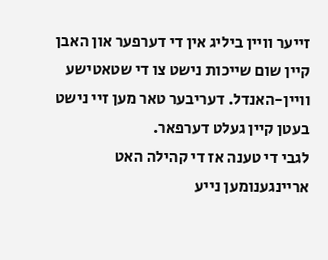זייער וויין ביליג אין די דערפער און האבן קיין שום שייכות נישט צו די שטאטישע וויין-האנדל. דעריבער טאר מען זיי נישט בעטן קיין געלט דערפאר.
לגבי די טענה אז די קהילה האט אריינגענומען נייע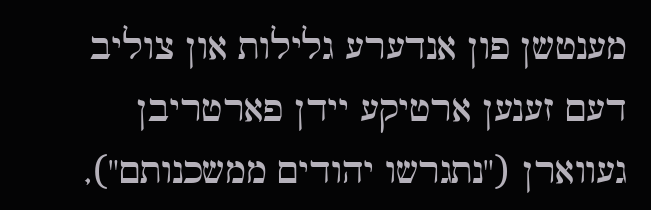מענטשן פון אנדערע גלילות און צוליב דעם זענען ארטיקע יידן פארטריבן געווארן ("נתגרשו יהודים ממשכנותם"),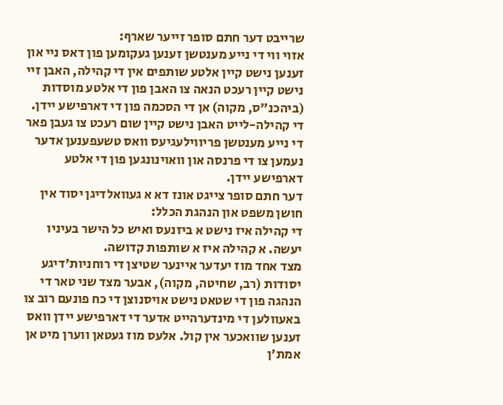שרייבט דער חתם סופר זייער שארף:
אזוי ווי די נייע מענטשן זענען געקומען פון דאס ניי און זענען נישט קיין אלטע שותפים אין די קהילה, האבן זיי נישט קיין רעכט הנאה צו האבן פון די אלטע מוסדות (ביהכנ"ס, מקוה) אן די הסכמה פון די דארפישע יידן.
די קהילה-לייט האבן נישט קיין שום רעכט צו געבן פאר די נייע מענטשן פריווילעגיעס וואס טשעפענען אדער נעמען צו די פרנסה און וואוינונגען פון די אלטע דארפישע יידן.
דער חתם סופר צייגט אונז דא א געוואלדיגן יסוד אין חושן משפט און הנהגת הכלל:
די קהילה איז נישט א ביזנעס ואיש כל הישר בעיניו יעשה. א קהילה איז א שותפות קדושה.
מצד אחד מוז יעדער איינער שטיצן די רוחניות'דיגע יסודות (רב, שחיטה, מקוה), אבער מצד שני טאר די הנהגה פון די שטאט נישט אויסנוצן די כח פונעם רוב צו באעוולען די מינדערהייט אדער די דארפישע יידן וואס זענען שוואכער אין קול. אלעס מוז געטאן ווערן מיט אן אמת'ן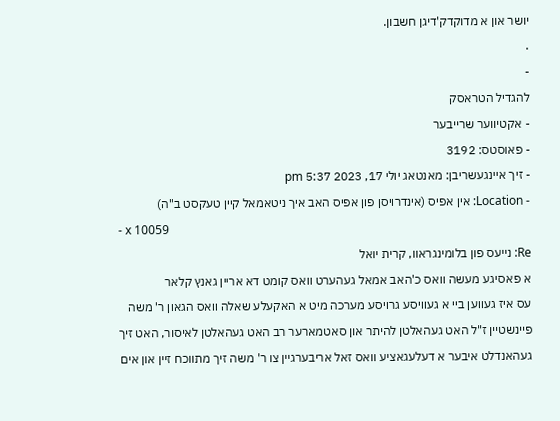יושר און א מדוקדק'דיגן חשבון.
.
-
להגדיל הטראסק
- אקטיווער שרייבער
- פאוסטס: 3192
- זיך איינגעשריבן: מאנטאג יולי 17, 2023 5:37 pm
- Location: אין אפיס (אינדרויסן פון אפיס האב איך ניטאמאל קיין טעקסט ב"ה)
- x 10059
Re: נייעס פון בלומינגראוו, קרית יואל
א פאסיגע מעשה וואס כ'האב אמאל געהערט וואס קומט דא אריין גאנץ קלאר
עס איז געווען ביי א געוויסע גרויסע מערכה מיט א האקעלע שאלה וואס הגאון ר' משה פיינשטיין ז"ל האט געהאלטן להיתר און סאטמארער רב האט געהאלטן לאיסור, האט זיך געהאנדלט איבער א דעלעגאציע וואס זאל אריבערגיין צו ר' משה זיך מתווכח זיין און אים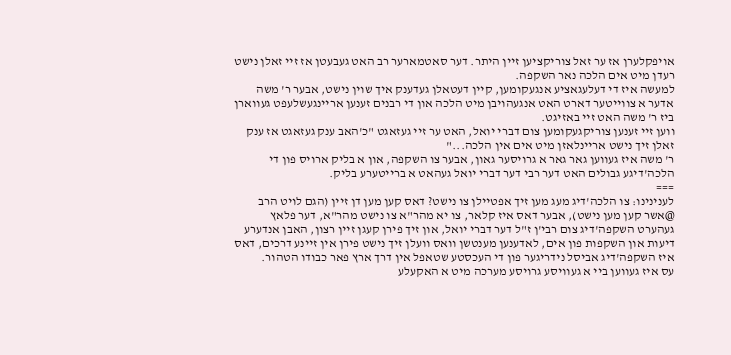אויפקלערן אז ער זאל צוריקציען זיין היתר. דער סאטמארער רב האט געבעטן אז זיי זאלן נישט רעדן מיט אים הלכה נאר השקפה.
למעשה איז די דעלעגאציע אנגעקומען, קיין דעטאלן געדענק איך שוין נישט, אבער ר' משה אדער א צווייטער דארט האט אנגעהויבן מיט הלכה און די רבנים זענען אריינגעשלעפט געווארן ביז ר' משה האט זיי באזיגט.
ווען זיי זענען צוריקגעקומען צום דברי יואל, האט ער זיי געזאגט "כ'האב ענק געזאגט אז ענק זאלן זיך נישט אריינלאזן מיט אים אין הלכה..."
ר' משה איז געווען גאר גאר א גרויסער גאון, אבער צו השקפה, און א בליק ארויס פון די הלכה'דיגע גבולים האט דער רבי דער דברי יואל געהאט א ברייטערע בליק.
===
לענינינו: צו הלכה'דיג מעג מען זיך אפטיילן צו נישט? דאס קען מען דן זיין (הגם לויט הרב @אשר קען מען נישט), אבער דאס איז קלאר, צו יא מהר"א צו נישט מהר"א, דער פלאץ געהערט השקפה'דיג צום רבי'ן ז"ל דער דברי יואל, און זיך פירן קעגן זיין רצון, האבן אנדערע דיעות און השקפות פון אים, לאדענען מענטשן וואס וועלן זיך נישט פירן אין זיינע דרכים, דאס איז השקפה'דיג אביסל נידריגער פון די העכסטע שטאפל אין דרך ארץ פאר כבודו הטהור.
עס איז געווען ביי א געוויסע גרויסע מערכה מיט א האקעלע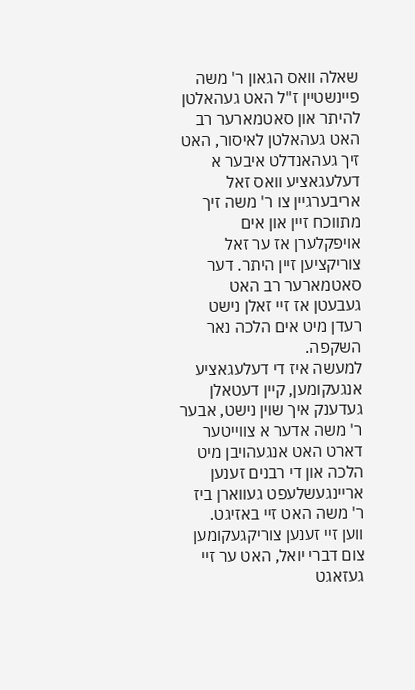שאלה וואס הגאון ר' משה פיינשטיין ז"ל האט געהאלטן להיתר און סאטמארער רב האט געהאלטן לאיסור, האט זיך געהאנדלט איבער א דעלעגאציע וואס זאל אריבערגיין צו ר' משה זיך מתווכח זיין און אים אויפקלערן אז ער זאל צוריקציען זיין היתר. דער סאטמארער רב האט געבעטן אז זיי זאלן נישט רעדן מיט אים הלכה נאר השקפה.
למעשה איז די דעלעגאציע אנגעקומען, קיין דעטאלן געדענק איך שוין נישט, אבער ר' משה אדער א צווייטער דארט האט אנגעהויבן מיט הלכה און די רבנים זענען אריינגעשלעפט געווארן ביז ר' משה האט זיי באזיגט.
ווען זיי זענען צוריקגעקומען צום דברי יואל, האט ער זיי געזאגט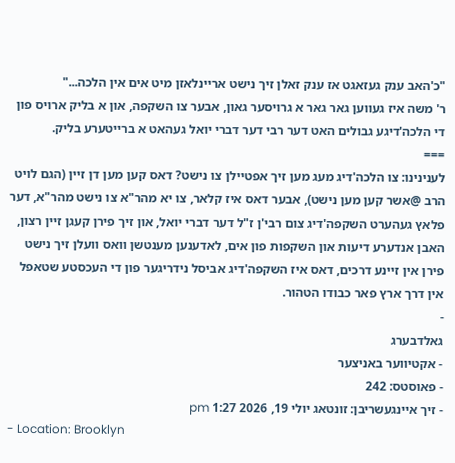"כ'האב ענק געזאגט אז ענק זאלן זיך נישט אריינלאזן מיט אים אין הלכה..."
ר' משה איז געווען גאר גאר א גרויסער גאון, אבער צו השקפה, און א בליק ארויס פון די הלכה'דיגע גבולים האט דער רבי דער דברי יואל געהאט א ברייטערע בליק.
===
לענינינו: צו הלכה'דיג מעג מען זיך אפטיילן צו נישט? דאס קען מען דן זיין (הגם לויט הרב @אשר קען מען נישט), אבער דאס איז קלאר, צו יא מהר"א צו נישט מהר"א, דער פלאץ געהערט השקפה'דיג צום רבי'ן ז"ל דער דברי יואל, און זיך פירן קעגן זיין רצון, האבן אנדערע דיעות און השקפות פון אים, לאדענען מענטשן וואס וועלן זיך נישט פירן אין זיינע דרכים, דאס איז השקפה'דיג אביסל נידריגער פון די העכסטע שטאפל אין דרך ארץ פאר כבודו הטהור.
-
גאלדבערג
- אקטיווער באניצער
- פאוסטס: 242
- זיך איינגעשריבן: זונטאג יולי 19, 2026 1:27 pm
- Location: Brooklyn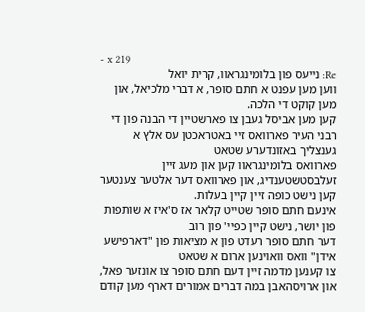- x 219
Re: נייעס פון בלומינגראוו, קרית יואל
ווען מען עפנט א חתם סופר, א דברי מלכיאל, און מען קוקט די הלכה.
קען מען אביסל געבן צו פארשטיין די הבנה פון די רבני העיר פארוואס זיי באטראכטן עס אלץ א גענצליך באזונדערע שטאט
פארוואס בלומינגראוו קען און מעג זיין זעלבסטשטענדיג, און פארוואס דער אלטער צענטער קען נישט כופה זיין קיין בעלות.
אינעם חתם סופר שטייט קלאר אז ס'איז א שותפות פון יושר, נישט קיין כפיי' פון רוב
דער חתם סופר רעדט פון א מציאות פון "דארפישע אידן" וואס וואוינען ארום א שטאט
צו קענען מדמה זיין דעם חתם סופר צו אונזער פאל, און ארויסהאבן במה דברים אמורים דארף מען קודם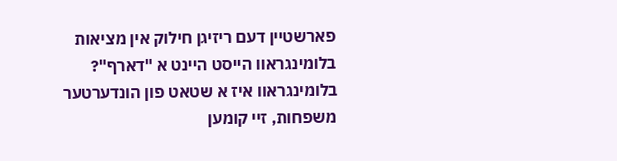פארשטיין דעם ריזיגן חילוק אין מציאות
בלומינגראוו הייסט היינט א "דארף"?
בלומינגראוו איז א שטאט פון הונדערטער משפחות, זיי קומען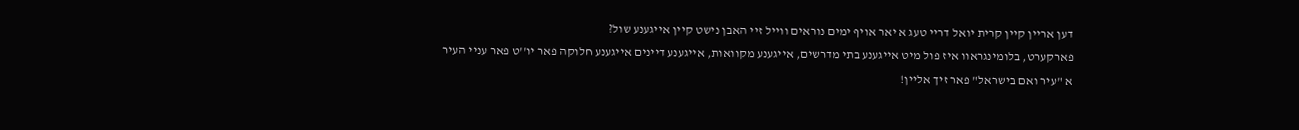דען אריין קיין קרית יואל דריי טעג א יאר אויף ימים נוראים ווייל זיי האבן נישט קיין אייגענע שול?
פארקערט, בלומינגראוו איז פול מיט אייגענע בתי מדרשים, אייגענע מקוואות, אייגענע דיינים אייגענע חלוקה פאר יו''ט פאר עניי העיר
א "עיר ואם בישראל" פאר זיך אליין!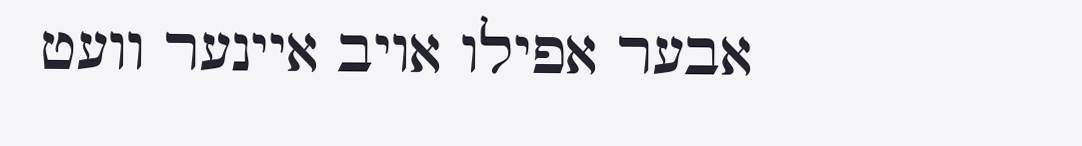אבער אפילו אויב איינער וועט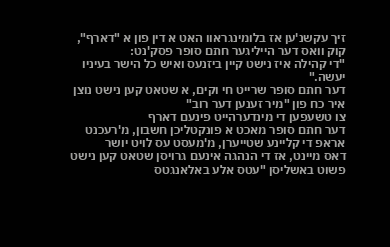זיך עקשנ'ען אז בלומינגראוו האט א דין פון א "דארף",
קוק וואס דער הייליגער חתם סופר פסק'נט:
"די קהילה איז נישט קיין ביזנעס ואיש כל הישר בעיניו יעשה."
דער חתם סופר שרייט חי וקים, א שטאט קען נישט נוצן איר כח פון "מיר זענען דער רוב"
צו טשעפען די מינדערהייט פינעם דארף
דער חתם סופר מאכט א פונקטליכן חשבון, מ'רעכנט אראפ די קליינע שטייערן, מ'מעסט עס לויט יושר
דאס מיינט, אז די הנהגה אינעם גרויסן שטאט קען נישט פשוט באשליסן "עטס אלע באלאנגטס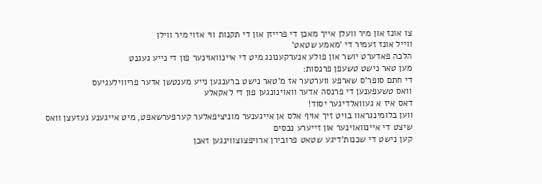צו אונז און מיר וועלן אייך מאכן די פרייזן און די תקנות ווי אזוי מיר ווילן
ווייל אונז זעמיר די 'מאמע שטאט'
הלכה פאדערט יושר און פולע אנערקענונג מיט די איינוואוינער פון די נייע געגנט
מען טאר נישט טשעפן פרנסות:
די חתם סופר'ס שארפע ווערטער אז מ'טאר נישט ברענגען נייע מענטשן אדער פריווילעגיעס
וואס טשעפענען די פרנסה אדער וואוינונגען פון די לאקאלע
דאס איז א געוואלדיגער יסוד!
ווען בלומינגראוו בויט זיך אויף אלס אן אייגענער מוניציפאלער קערפערשאפט, מיט אייגענע געזעצן וואס שיצט די איינוואוינער און זייערע נכסים
קען נישט די שכנות'דיגע שטאט פרובירן ארויפצוצווינגען זאכן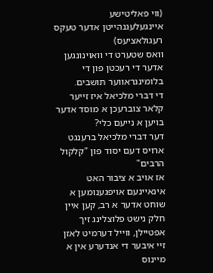(ווי פאליטישע איינגעלעגנהייטן אדער טעקס רעגולאציעס)
וואס שטערט די וואוינונגען אדער די רעכטן פון די בלומינגראווער תושבים.
די דברי מלכיאל איז זייער קלאר צוברעכן א מוסד אדער בויען א נייעם כלי?
דער דברי מלכיאל ברענגט ארויס דעם יסוד פון "קלקול הרבים"
אז אויב א ציבור האט אינאיינעם אויפגענומען א שוחט אדער א רב, קען איין חלק נישט פלוצלינג זיך אפטיילן, ווייל דערמיט לאזן זיי איבער די אנדערע אין א מיינוס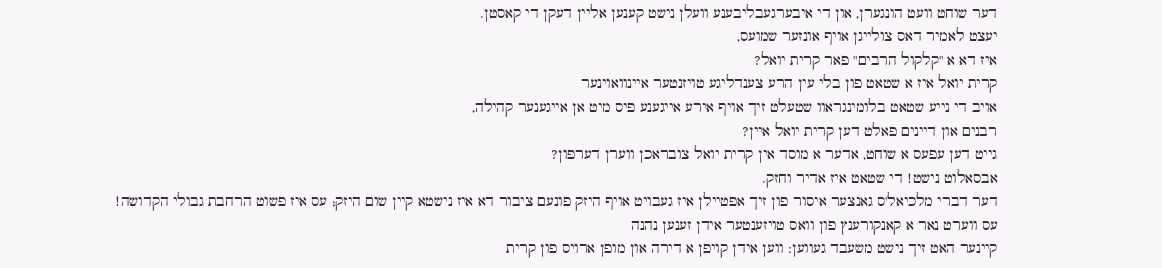דער שוחט וועט הונגערן, און די איבערגעבליבענע וועלן נישט קענען אליין דעקן די קאסטן.
יעצט לאמיר דאס צולייגן אויף אונזער שמועס,
איז דא א "קלקול הרבים" פאר קרית יואל?
קרית יואל איז א שטאט פון בלי עין הרע צענדליגע טויזנטער איינוואוינער
אויב די נייע שטאט בלומינגראוו שטעלט זיך אויף אירע אייגענע פיס מיט אן אייגענער קהילה,
רבנים און דיינים פאלט דען קרית יואל איין?
גייט דען עפעס א שוחט, אדער א מוסד אין קרית יואל צובראכן ווערן דערפון?
אבסאלוט נישט! די שטאט איז אדיר וחזק.
דער דברי מלכיאל'ס גאנצער איסור פון זיך אפטיילן איז געבויט אויף היזק פונעם ציבור דא איז נישטא קיין שום היזק; עס איז פשוט הרחבת גבולי הקדושה!
עס ווערט נאר א קאנקורענץ פון וואס טויזענטער אידן זענען נהנה
קיינער האט זיך נישט משעבד געווען: ווען אידן קויפן א דירה און מופן ארויס פון קרית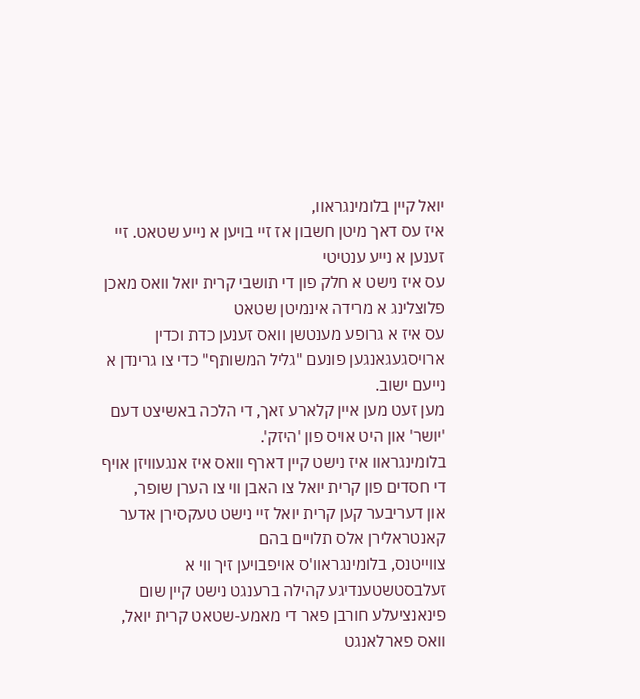יואל קיין בלומינגראוו,
איז עס דאך מיטן חשבון אז זיי בויען א נייע שטאט. זיי זענען א נייע ענטיטי
עס איז נישט א חלק פון די תושבי קרית יואל וואס מאכן פלוצלינג א מרידה אינמיטן שטאט
עס איז א גרופע מענטשן וואס זענען כדת וכדין ארויסגעגאנגען פונעם "גליל המשותף" כדי צו גרינדן א נייעם ישוב.
מען זעט מען איין קלארע זאך, די הלכה באשיצט דעם 'יושר' און היט אויס פון 'היזק'.
בלומינגראוו איז נישט קיין דארף וואס איז אנגעוויזן אויף די חסדים פון קרית יואל צו האבן ווי צו הערן שופר,
און דעריבער קען קרית יואל זיי נישט טעקסירן אדער קאנטראלירן אלס תלויים בהם
צווייטנס, בלומינגראוו'ס אויפבויען זיך ווי א זעלבסטשטענדיגע קהילה ברענגט נישט קיין שום פינאנציעלע חורבן פאר די מאמע-שטאט קרית יואל, וואס פארלאנגט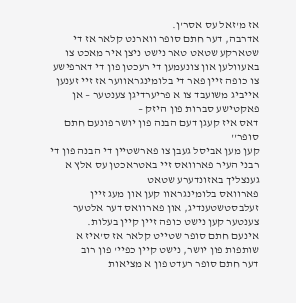אז מ'זאל עס אסר'ן.
אדרבה, דער חתם סופר ווארנט קלאר אז די שטארקע שטאט טאר נישט ניצן איר מאכט צו באעוולען און צונעמען די רעכטן פון די דארפישע
צו כופה זיין פאר די בלומינגראווער אז זיי זענען אייביג משועבד צו א פריערדיגן צענטער – אן פאקטישע סברות פון היזק –
דאס איז קעגן דעם הבנה פון יושר פונעם חתם סופר''
קען מען אביסל געבן צו פארשטיין די הבנה פון די רבני העיר פארוואס זיי באטראכטן עס אלץ א גענצליך באזונדערע שטאט
פארוואס בלומינגראוו קען און מעג זיין זעלבסטשטענדיג, און פארוואס דער אלטער צענטער קען נישט כופה זיין קיין בעלות.
אינעם חתם סופר שטייט קלאר אז ס'איז א שותפות פון יושר, נישט קיין כפיי' פון רוב
דער חתם סופר רעדט פון א מציאות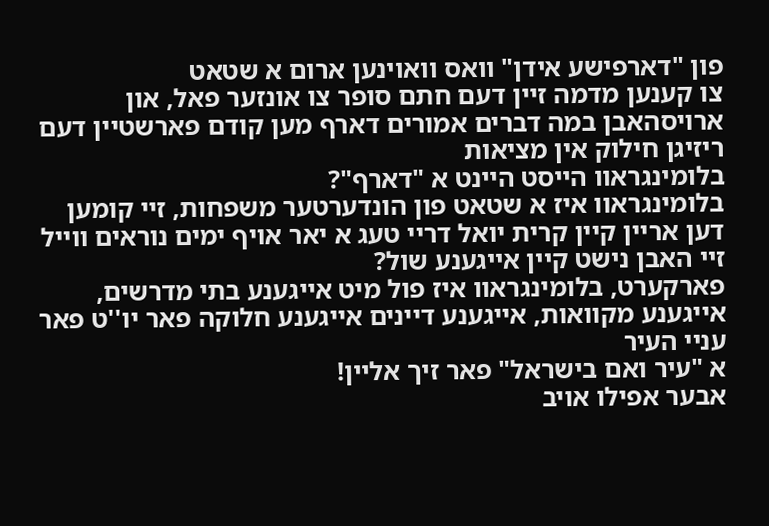פון "דארפישע אידן" וואס וואוינען ארום א שטאט
צו קענען מדמה זיין דעם חתם סופר צו אונזער פאל, און ארויסהאבן במה דברים אמורים דארף מען קודם פארשטיין דעם ריזיגן חילוק אין מציאות
בלומינגראוו הייסט היינט א "דארף"?
בלומינגראוו איז א שטאט פון הונדערטער משפחות, זיי קומען דען אריין קיין קרית יואל דריי טעג א יאר אויף ימים נוראים ווייל זיי האבן נישט קיין אייגענע שול?
פארקערט, בלומינגראוו איז פול מיט אייגענע בתי מדרשים, אייגענע מקוואות, אייגענע דיינים אייגענע חלוקה פאר יו''ט פאר עניי העיר
א "עיר ואם בישראל" פאר זיך אליין!
אבער אפילו אויב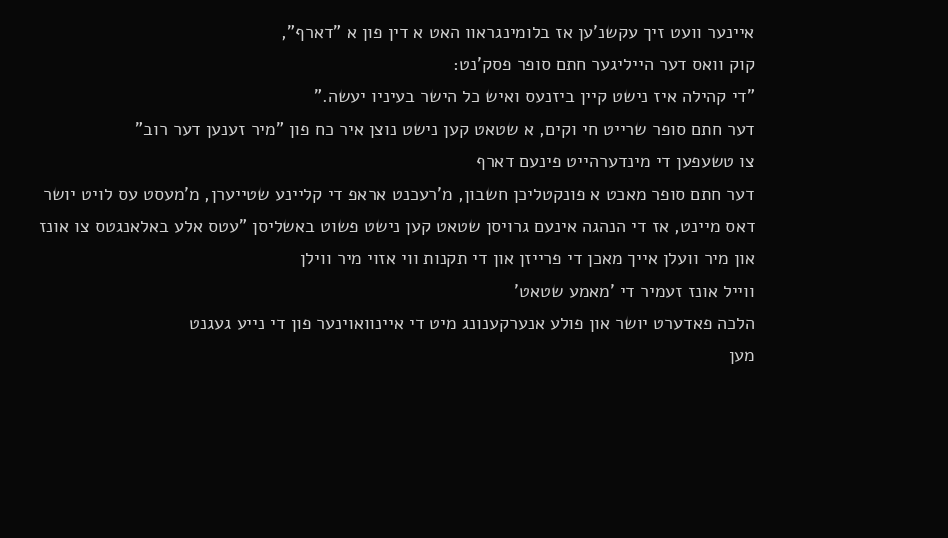איינער וועט זיך עקשנ'ען אז בלומינגראוו האט א דין פון א "דארף",
קוק וואס דער הייליגער חתם סופר פסק'נט:
"די קהילה איז נישט קיין ביזנעס ואיש כל הישר בעיניו יעשה."
דער חתם סופר שרייט חי וקים, א שטאט קען נישט נוצן איר כח פון "מיר זענען דער רוב"
צו טשעפען די מינדערהייט פינעם דארף
דער חתם סופר מאכט א פונקטליכן חשבון, מ'רעכנט אראפ די קליינע שטייערן, מ'מעסט עס לויט יושר
דאס מיינט, אז די הנהגה אינעם גרויסן שטאט קען נישט פשוט באשליסן "עטס אלע באלאנגטס צו אונז און מיר וועלן אייך מאכן די פרייזן און די תקנות ווי אזוי מיר ווילן
ווייל אונז זעמיר די 'מאמע שטאט'
הלכה פאדערט יושר און פולע אנערקענונג מיט די איינוואוינער פון די נייע געגנט
מען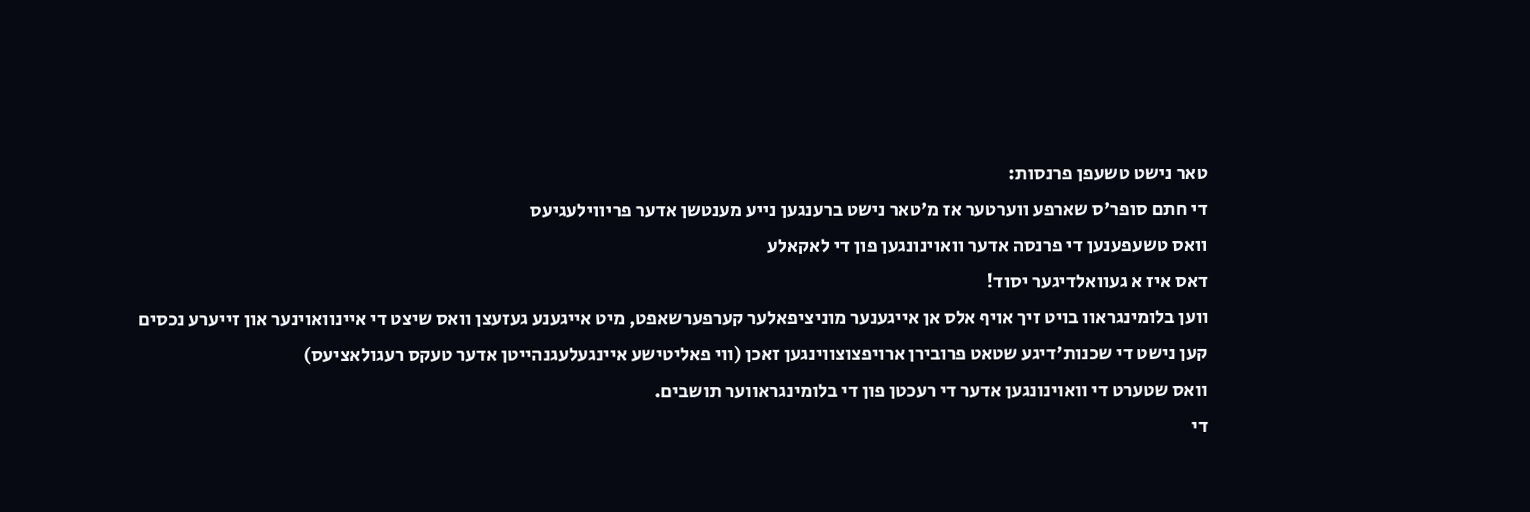טאר נישט טשעפן פרנסות:
די חתם סופר'ס שארפע ווערטער אז מ'טאר נישט ברענגען נייע מענטשן אדער פריווילעגיעס
וואס טשעפענען די פרנסה אדער וואוינונגען פון די לאקאלע
דאס איז א געוואלדיגער יסוד!
ווען בלומינגראוו בויט זיך אויף אלס אן אייגענער מוניציפאלער קערפערשאפט, מיט אייגענע געזעצן וואס שיצט די איינוואוינער און זייערע נכסים
קען נישט די שכנות'דיגע שטאט פרובירן ארויפצוצווינגען זאכן (ווי פאליטישע איינגעלעגנהייטן אדער טעקס רעגולאציעס)
וואס שטערט די וואוינונגען אדער די רעכטן פון די בלומינגראווער תושבים.
די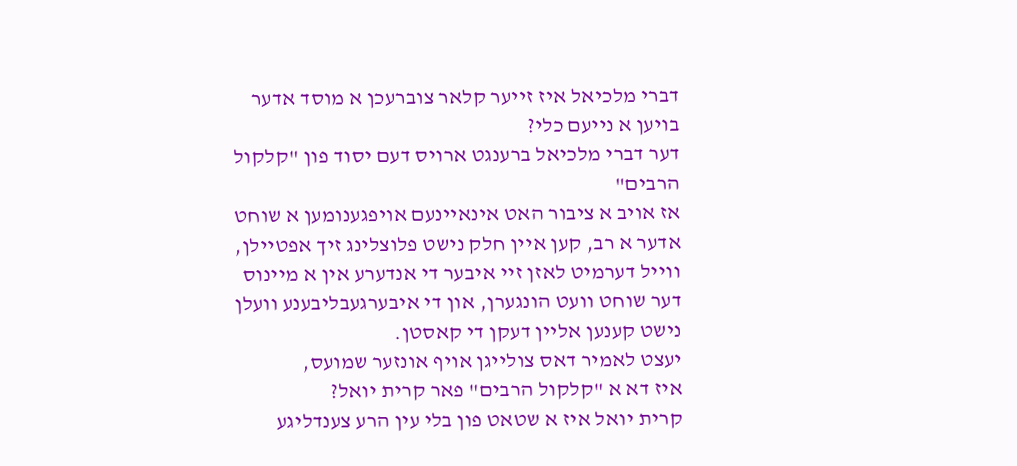דברי מלכיאל איז זייער קלאר צוברעכן א מוסד אדער בויען א נייעם כלי?
דער דברי מלכיאל ברענגט ארויס דעם יסוד פון "קלקול הרבים"
אז אויב א ציבור האט אינאיינעם אויפגענומען א שוחט אדער א רב, קען איין חלק נישט פלוצלינג זיך אפטיילן, ווייל דערמיט לאזן זיי איבער די אנדערע אין א מיינוס
דער שוחט וועט הונגערן, און די איבערגעבליבענע וועלן נישט קענען אליין דעקן די קאסטן.
יעצט לאמיר דאס צולייגן אויף אונזער שמועס,
איז דא א "קלקול הרבים" פאר קרית יואל?
קרית יואל איז א שטאט פון בלי עין הרע צענדליגע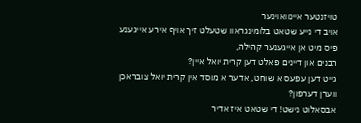טויזנטער איינוואוינער
אויב די נייע שטאט בלומינגראוו שטעלט זיך אויף אירע אייגענע פיס מיט אן אייגענער קהילה,
רבנים און דיינים פאלט דען קרית יואל איין?
גייט דען עפעס א שוחט, אדער א מוסד אין קרית יואל צובראכן ווערן דערפון?
אבסאלוט נישט! די שטאט איז אדיר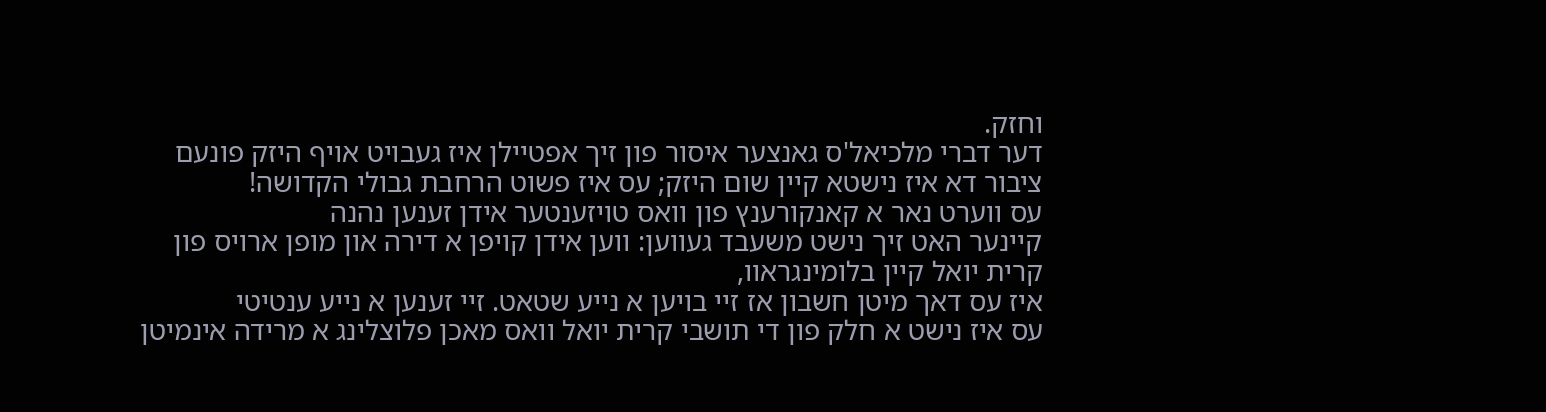וחזק.
דער דברי מלכיאל'ס גאנצער איסור פון זיך אפטיילן איז געבויט אויף היזק פונעם ציבור דא איז נישטא קיין שום היזק; עס איז פשוט הרחבת גבולי הקדושה!
עס ווערט נאר א קאנקורענץ פון וואס טויזענטער אידן זענען נהנה
קיינער האט זיך נישט משעבד געווען: ווען אידן קויפן א דירה און מופן ארויס פון קרית יואל קיין בלומינגראוו,
איז עס דאך מיטן חשבון אז זיי בויען א נייע שטאט. זיי זענען א נייע ענטיטי
עס איז נישט א חלק פון די תושבי קרית יואל וואס מאכן פלוצלינג א מרידה אינמיטן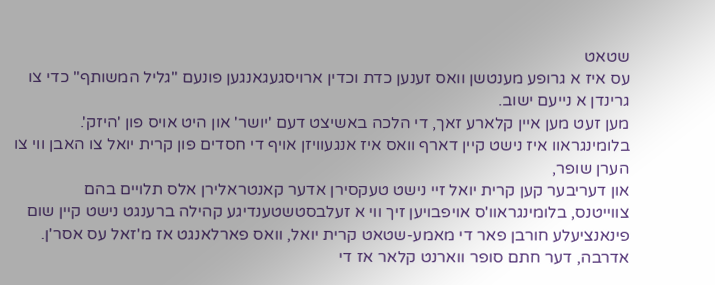שטאט
עס איז א גרופע מענטשן וואס זענען כדת וכדין ארויסגעגאנגען פונעם "גליל המשותף" כדי צו גרינדן א נייעם ישוב.
מען זעט מען איין קלארע זאך, די הלכה באשיצט דעם 'יושר' און היט אויס פון 'היזק'.
בלומינגראוו איז נישט קיין דארף וואס איז אנגעוויזן אויף די חסדים פון קרית יואל צו האבן ווי צו הערן שופר,
און דעריבער קען קרית יואל זיי נישט טעקסירן אדער קאנטראלירן אלס תלויים בהם
צווייטנס, בלומינגראוו'ס אויפבויען זיך ווי א זעלבסטשטענדיגע קהילה ברענגט נישט קיין שום פינאנציעלע חורבן פאר די מאמע-שטאט קרית יואל, וואס פארלאנגט אז מ'זאל עס אסר'ן.
אדרבה, דער חתם סופר ווארנט קלאר אז די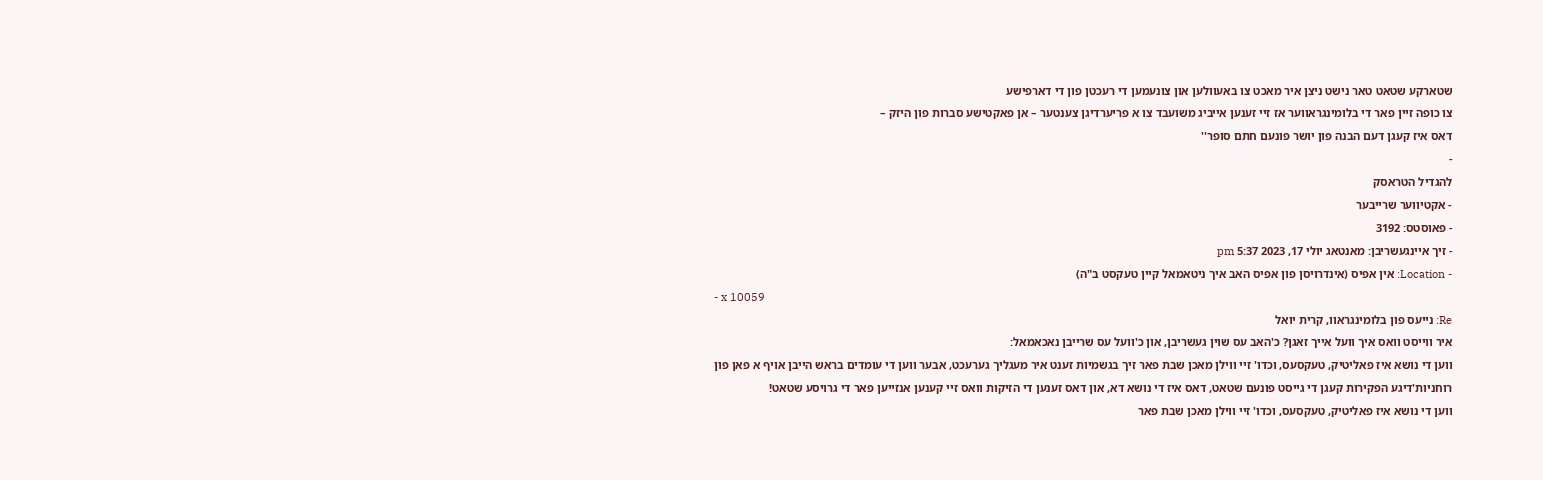שטארקע שטאט טאר נישט ניצן איר מאכט צו באעוולען און צונעמען די רעכטן פון די דארפישע
צו כופה זיין פאר די בלומינגראווער אז זיי זענען אייביג משועבד צו א פריערדיגן צענטער – אן פאקטישע סברות פון היזק –
דאס איז קעגן דעם הבנה פון יושר פונעם חתם סופר''
-
להגדיל הטראסק
- אקטיווער שרייבער
- פאוסטס: 3192
- זיך איינגעשריבן: מאנטאג יולי 17, 2023 5:37 pm
- Location: אין אפיס (אינדרויסן פון אפיס האב איך ניטאמאל קיין טעקסט ב"ה)
- x 10059
Re: נייעס פון בלומינגראוו, קרית יואל
איר ווייסט וואס איך וועל אייך זאגן? כ'האב עס שוין געשריבן, און כ'וועל עס שרייבן נאכאמאל:
ווען די נושא איז פאליטיק, טעקסעס, וכדו' זיי ווילן מאכן שבת פאר זיך בגשמיות זענט איר מעגליך גערעכט, אבער ווען די עומדים בראש הייבן אויף א פאן פון רוחניות'דיגע הפקירות קעגן די גייסט פונעם שטאט, דאס איז די נושא דא, און דאס זענען די הזיקות וואס זיי קענען אנזייען פאר די גרויסע שטאט!
ווען די נושא איז פאליטיק, טעקסעס, וכדו' זיי ווילן מאכן שבת פאר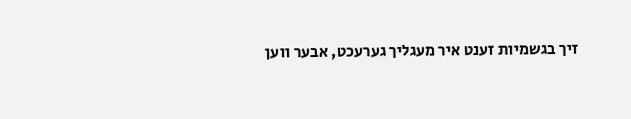זיך בגשמיות זענט איר מעגליך גערעכט, אבער ווען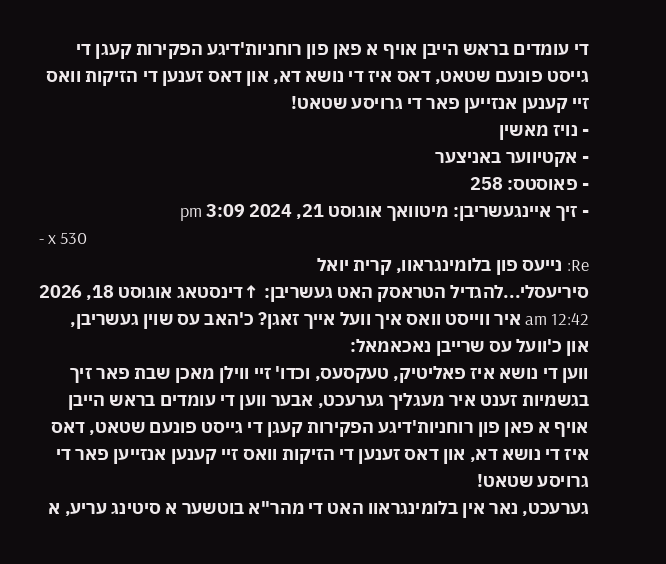די עומדים בראש הייבן אויף א פאן פון רוחניות'דיגע הפקירות קעגן די גייסט פונעם שטאט, דאס איז די נושא דא, און דאס זענען די הזיקות וואס זיי קענען אנזייען פאר די גרויסע שטאט!
- נויז מאשין
- אקטיווער באניצער
- פאוסטס: 258
- זיך איינגעשריבן: מיטוואך אוגוסט 21, 2024 3:09 pm
- x 530
Re: נייעס פון בלומינגראוו, קרית יואל
סיריעסלי...להגדיל הטראסק האט געשריבן: ↑דינסטאג אוגוסט 18, 2026 12:42 am איר ווייסט וואס איך וועל אייך זאגן? כ'האב עס שוין געשריבן, און כ'וועל עס שרייבן נאכאמאל:
ווען די נושא איז פאליטיק, טעקסעס, וכדו' זיי ווילן מאכן שבת פאר זיך בגשמיות זענט איר מעגליך גערעכט, אבער ווען די עומדים בראש הייבן אויף א פאן פון רוחניות'דיגע הפקירות קעגן די גייסט פונעם שטאט, דאס איז די נושא דא, און דאס זענען די הזיקות וואס זיי קענען אנזייען פאר די גרויסע שטאט!
גערעכט, נאר אין בלומינגראוו האט די מהר''א בוטשער א סיטינג עריע, א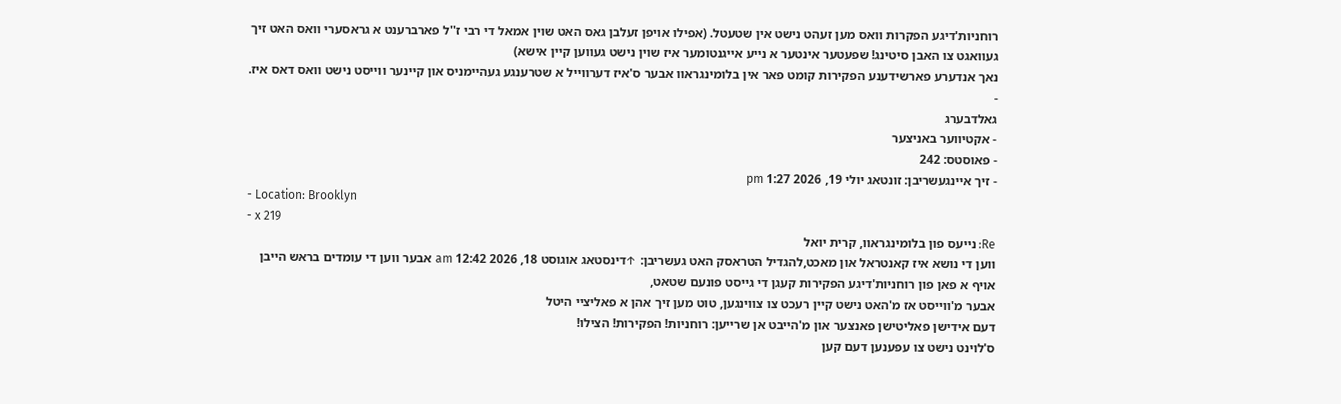רוחניות'דיגע הפקרות וואס מען זעהט נישט אין שטעטל. (אפילו אויפן זעלבן גאס האט שוין אמאל די רבי ז''ל פארברענט א גראסערי וואס האט זיך געוואגט צו האבן סיטינג! שפעטער אינטער א נייע אייגנטומער איז שוין נישט געווען קיין אישא)
נאך אנדערע פארשידענע הפקירות קומט פאר אין בלומינגראוו אבער ס'איז דערווייל א שטרענגע געהיימניס און קיינער ווייסט נישט וואס דאס איז.
-
גאלדבערג
- אקטיווער באניצער
- פאוסטס: 242
- זיך איינגעשריבן: זונטאג יולי 19, 2026 1:27 pm
- Location: Brooklyn
- x 219
Re: נייעס פון בלומינגראוו, קרית יואל
ווען די נושא איז קאנטראל און מאכט,להגדיל הטראסק האט געשריבן: ↑דינסטאג אוגוסט 18, 2026 12:42 am אבער ווען די עומדים בראש הייבן אויף א פאן פון רוחניות'דיגע הפקירות קעגן די גייסט פונעם שטאט,
אבער מ'ווייסט אז מ'האט נישט קיין רעכט צו צווינגען, טוט מען זיך אהן א פאליציי היטל
דעם אידישן פאליטישן פאנצער און מ'הייבט אן שרייען: רוחניות! הפקירות! הצילו!
ס'לוינט נישט צו עפענען דעם קען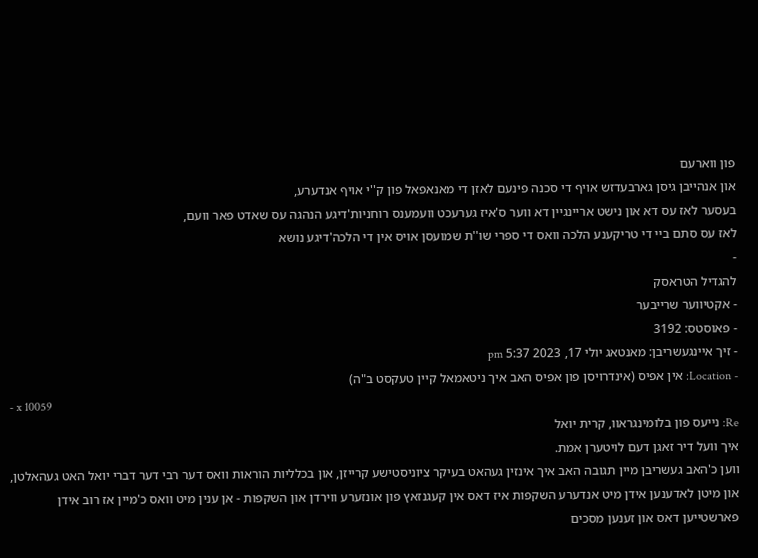פון ווארעם
און אנהייבן גיסן גארבעדזש אויף די סכנה פינעם לאזן די מאנאפאל פון ק''י אויף אנדערע,
בעסער לאז עס דא און נישט אריינגיין דא ווער ס'איז גערעכט וועמענס רוחניות'דיגע הנהגה עס שאדט פאר וועם,
לאז עס סתם ביי די טריקענע הלכה וואס די ספרי שו''ת שמועסן אויס אין די הלכה'דיגע נושא
-
להגדיל הטראסק
- אקטיווער שרייבער
- פאוסטס: 3192
- זיך איינגעשריבן: מאנטאג יולי 17, 2023 5:37 pm
- Location: אין אפיס (אינדרויסן פון אפיס האב איך ניטאמאל קיין טעקסט ב"ה)
- x 10059
Re: נייעס פון בלומינגראוו, קרית יואל
איך וועל דיר זאגן דעם לויטערן אמת.
ווען כ'האב געשריבן מיין תגובה האב איך אינזין געהאט בעיקר ציוניסטישע קרייזן, און בכלליות הוראות וואס דער רבי דער דברי יואל האט געהאלטן, און מיטן לאדענען אידן מיט אנדערע השקפות איז דאס אין קעגנזאץ פון אונזערע ווירדן און השקפות - אן ענין מיט וואס כ'מיין אז רוב אידן פארשטייען דאס און זענען מסכים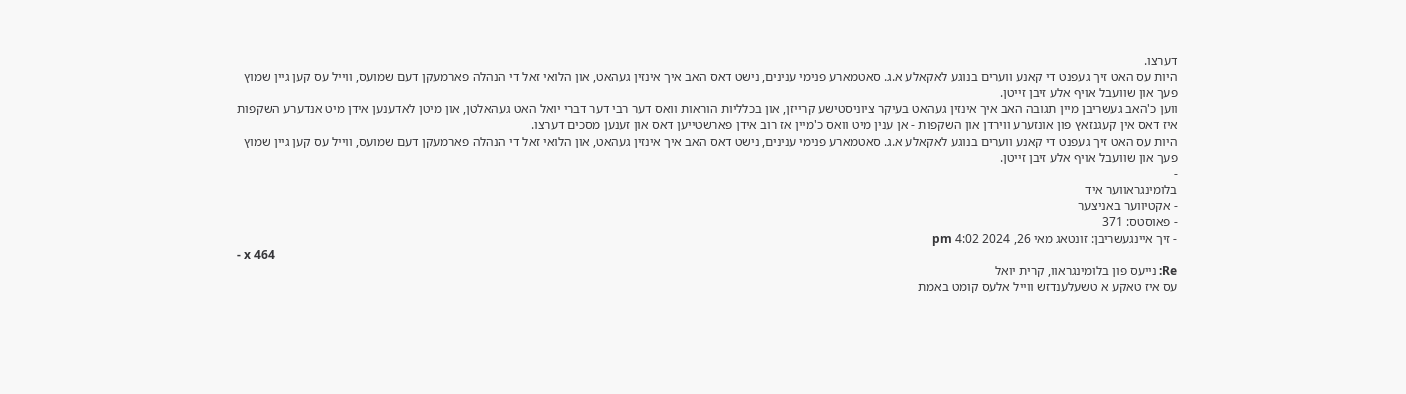דערצו.
היות עס האט זיך געפנט די קאנע ווערים בנוגע לאקאלע א.ג. סאטמארע פנימי ענינים, נישט דאס האב איך אינזין געהאט, און הלואי זאל די הנהלה פארמעקן דעם שמועס, ווייל עס קען גיין שמוץ פעך און שוועבל אויף אלע זיבן זייטן.
ווען כ'האב געשריבן מיין תגובה האב איך אינזין געהאט בעיקר ציוניסטישע קרייזן, און בכלליות הוראות וואס דער רבי דער דברי יואל האט געהאלטן, און מיטן לאדענען אידן מיט אנדערע השקפות איז דאס אין קעגנזאץ פון אונזערע ווירדן און השקפות - אן ענין מיט וואס כ'מיין אז רוב אידן פארשטייען דאס און זענען מסכים דערצו.
היות עס האט זיך געפנט די קאנע ווערים בנוגע לאקאלע א.ג. סאטמארע פנימי ענינים, נישט דאס האב איך אינזין געהאט, און הלואי זאל די הנהלה פארמעקן דעם שמועס, ווייל עס קען גיין שמוץ פעך און שוועבל אויף אלע זיבן זייטן.
-
בלומינגראווער איד
- אקטיווער באניצער
- פאוסטס: 371
- זיך איינגעשריבן: זונטאג מאי 26, 2024 4:02 pm
- x 464
Re: נייעס פון בלומינגראוו, קרית יואל
עס איז טאקע א טשעלענדזש ווייל אלעס קומט באמת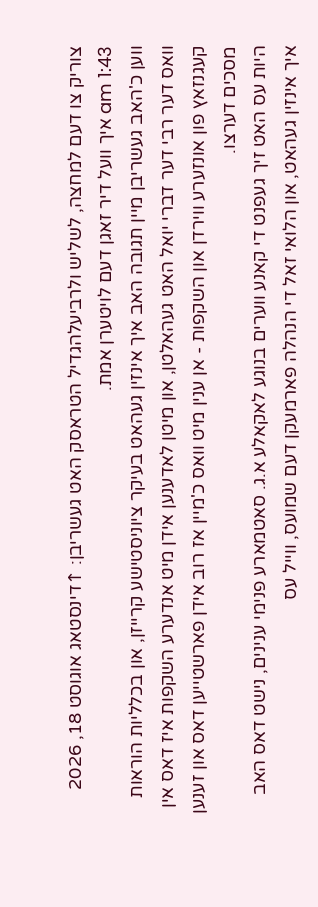צוריק צו דעם למחצה, לשליש ולרביעלהגדיל הטראסק האט געשריבן: ↑דינסטאג אוגוסט 18, 2026 1:43 am איך וועל דיר זאגן דעם לויטערן אמת.
ווען כ'האב געשריבן מיין תגובה האב איך אינזין געהאט בעיקר ציוניסטישע קרייזן, און בכלליות הוראות וואס דער רבי דער דברי יואל האט געהאלטן, און מיטן לאדענען אידן מיט אנדערע השקפות איז דאס אין קעגנזאץ פון אונזערע ווירדן און השקפות - אן ענין מיט וואס כ'מיין אז רוב אידן פארשטייען דאס און זענען מסכים דערצו.
היות עס האט זיך געפנט די קאנע ווערים בנוגע לאקאלע א.ג. סאטמארע פנימי ענינים, נישט דאס האב איך אינזין געהאט, און הלואי זאל די הנהלה פארמעקן דעם שמועס, ווייל עס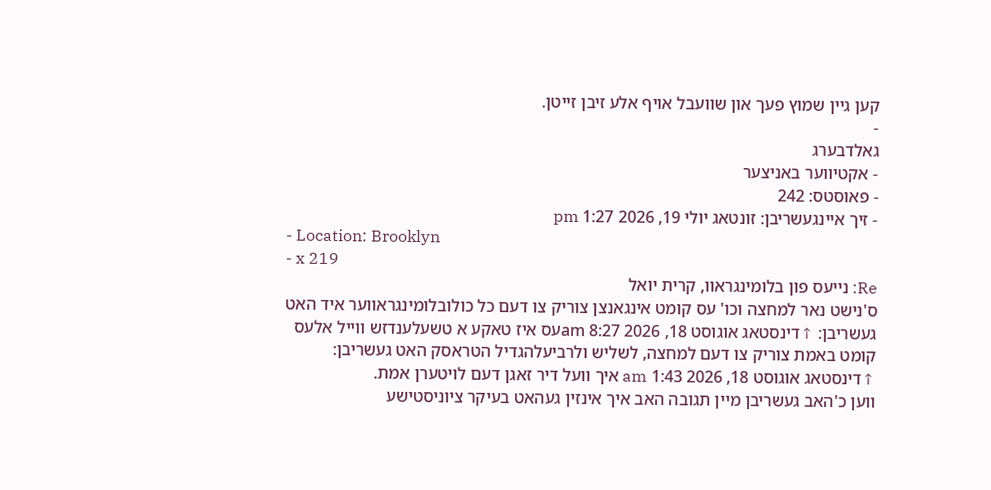קען גיין שמוץ פעך און שוועבל אויף אלע זיבן זייטן.
-
גאלדבערג
- אקטיווער באניצער
- פאוסטס: 242
- זיך איינגעשריבן: זונטאג יולי 19, 2026 1:27 pm
- Location: Brooklyn
- x 219
Re: נייעס פון בלומינגראוו, קרית יואל
ס'נישט נאר למחצה וכו' עס קומט אינגאנצן צוריק צו דעם כל כולובלומינגראווער איד האט געשריבן: ↑דינסטאג אוגוסט 18, 2026 8:27 amעס איז טאקע א טשעלענדזש ווייל אלעס קומט באמת צוריק צו דעם למחצה, לשליש ולרביעלהגדיל הטראסק האט געשריבן: ↑דינסטאג אוגוסט 18, 2026 1:43 am איך וועל דיר זאגן דעם לויטערן אמת.
ווען כ'האב געשריבן מיין תגובה האב איך אינזין געהאט בעיקר ציוניסטישע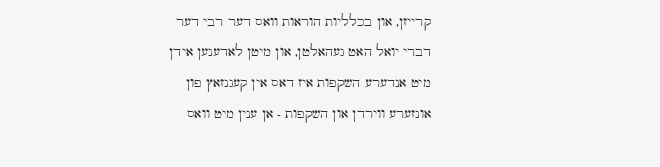קרייזן, און בכלליות הוראות וואס דער רבי דער דברי יואל האט געהאלטן, און מיטן לאדענען אידן מיט אנדערע השקפות איז דאס אין קעגנזאץ פון אונזערע ווירדן און השקפות - אן ענין מיט וואס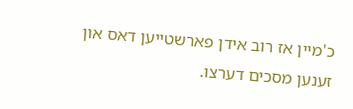כ'מיין אז רוב אידן פארשטייען דאס און זענען מסכים דערצו.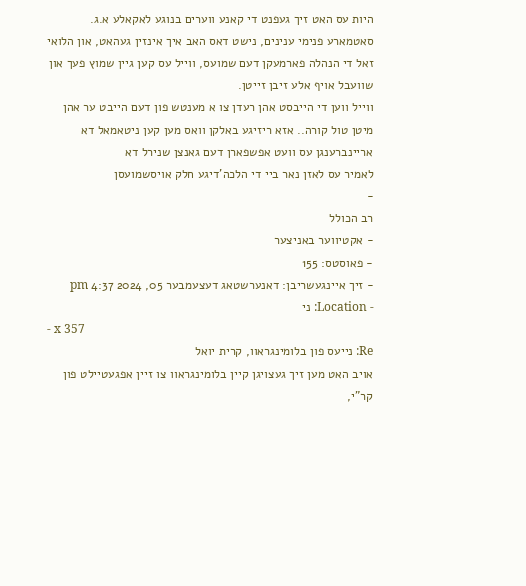היות עס האט זיך געפנט די קאנע ווערים בנוגע לאקאלע א.ג. סאטמארע פנימי ענינים, נישט דאס האב איך אינזין געהאט, און הלואי זאל די הנהלה פארמעקן דעם שמועס, ווייל עס קען גיין שמוץ פעך און שוועבל אויף אלע זיבן זייטן.
ווייל ווען די הייבסט אהן רעדן צו א מענטש פון דעם הייבט ער אהן מיטן טול קורה.. אזא ריזיגע באלקן וואס מען קען ניטאמאל דא אריינברענגן עס וועט אפשפארן דעם גאנצן שנירל דא
לאמיר עס לאזן נאר ביי די הלכה'דיגע חלק אויסשמועסן
-
רב הכולל
- אקטיווער באניצער
- פאוסטס: 155
- זיך איינגעשריבן: דאנערשטאג דעצעמבער 05, 2024 4:37 pm
- Location: ני
- x 357
Re: נייעס פון בלומינגראוו, קרית יואל
אויב האט מען זיך געצויגן קיין בלומינגראוו צו זיין אפגעטיילט פון קר"י,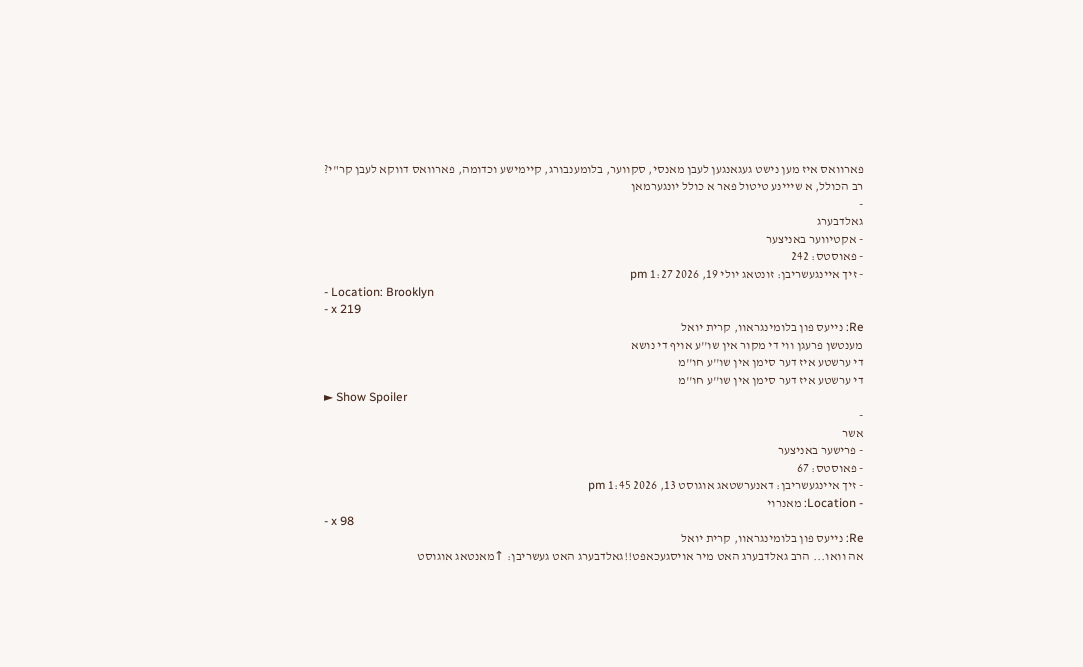פארוואס איז מען נישט געגאנגען לעבן מאנסי, סקווער, בלומענבורג, קיימישע וכדומה, פארוואס דווקא לעבן קר"י?
רב הכולל, א שייינע טיטול פאר א כולל יונגערמאן
-
גאלדבערג
- אקטיווער באניצער
- פאוסטס: 242
- זיך איינגעשריבן: זונטאג יולי 19, 2026 1:27 pm
- Location: Brooklyn
- x 219
Re: נייעס פון בלומינגראוו, קרית יואל
מענטשן פרעגן ווי די מקור אין שו''ע אויף די נושא
די ערשטע איז דער סימן אין שו''ע חו''מ
די ערשטע איז דער סימן אין שו''ע חו''מ
► Show Spoiler
-
אשר
- פרישער באניצער
- פאוסטס: 67
- זיך איינגעשריבן: דאנערשטאג אוגוסט 13, 2026 1:45 pm
- Location: מאנרוי
- x 98
Re: נייעס פון בלומינגראוו, קרית יואל
אה וואו... הרב גאלדבערג האט מיר אויסגעכאפט!!גאלדבערג האט געשריבן: ↑מאנטאג אוגוסט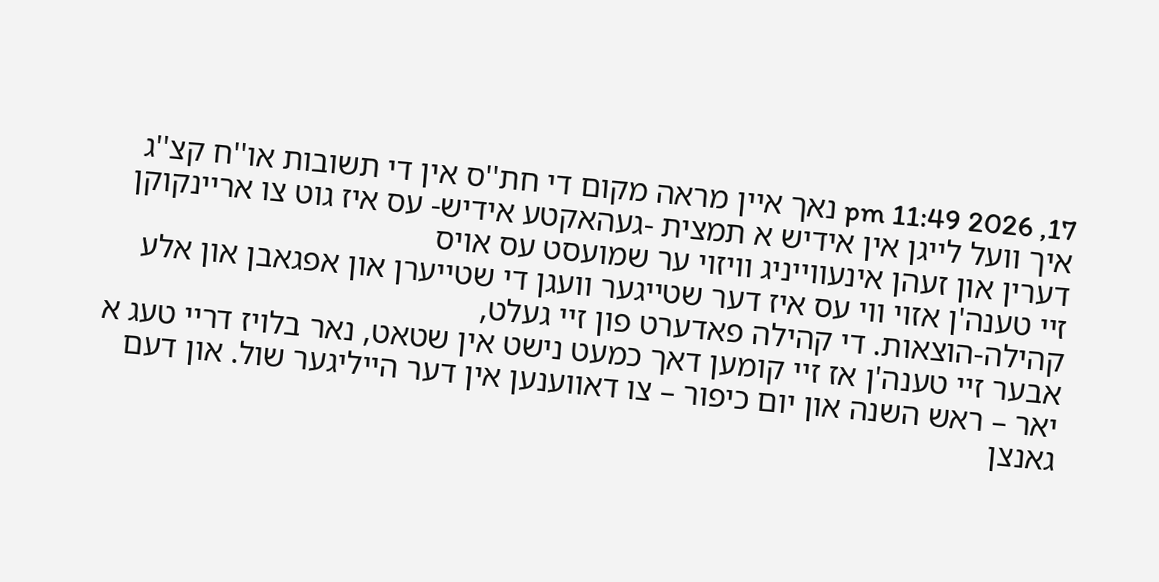17, 2026 11:49 pm נאך איין מראה מקום די חת''ס אין די תשובות או''ח קצ''ג
איך וועל לייגן אין אידיש א תמצית -געהאקטע אידיש- עס איז גוט צו אריינקוקן דערין און זעהן אינעווייניג וויזוי ער שמועסט עס אויס
זיי טענה'ן אזוי ווי עס איז דער שטייגער וועגן די שטייערן און אפגאבן און אלע קהילה-הוצאות. די קהילה פאדערט פון זיי געלט,
אבער זיי טענה'ן אז זיי קומען דאך כמעט נישט אין שטאט, נאר בלויז דריי טעג א יאר – ראש השנה און יום כיפור – צו דאווענען אין דער הייליגער שול. און דעם גאנצן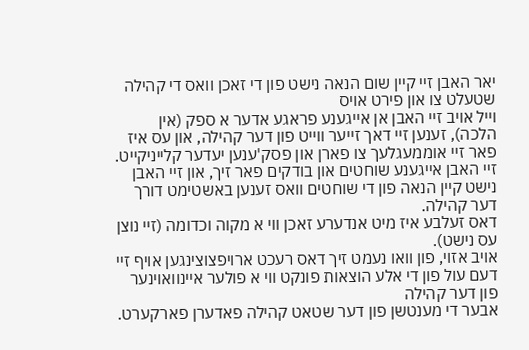יאר האבן זיי קיין שום הנאה נישט פון די זאכן וואס די קהילה שטעלט צו און פירט אויס
וייל אויב זיי האבן אן אייגענע פראגע אדער א ספק (אין הלכה), זענען זיי דאך זייער ווייט פון דער קהילה, און עס איז פאר זיי אוממעגלעך צו פארן און פסק'ענען יעדער קלייניקייט.
זיי האבן אייגענע שוחטים און בודקים פאר זיך, און זיי האבן נישט קיין הנאה פון די שוחטים וואס זענען באשטימט דורך דער קהילה.
דאס זעלבע איז מיט אנדערע זאכן ווי א מקוה וכדומה (זיי נוצן עס נישט).
אויב אזוי, פון וואו נעמט זיך דאס רעכט ארויפצוצינגען אויף זיי דעם עול פון די אלע הוצאות פונקט ווי א פולער איינוואוינער פון דער קהילה
אבער די מענטשן פון דער שטאט קהילה פאדערן פארקערט.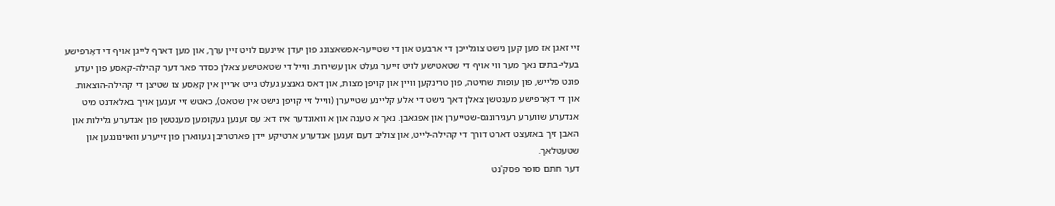זיי זאגן אז מען קען נישט צוגלייכן די ארבעט און די שטייער-אפשאצונג פון יעדן איינעם לויט זיין ערך, און מען דארף לייגן אויף די דאָרפישע בעלי-בתים נאך מער ווי אויף די שטאטישע לויט זייער געלט און עשירות. ווייל די שטאטישע צאלן כסדר פאר דער קהילה-קאסע פון יעדע פונט פלייש, פון עופות שחיטה, פון טרינקען וויין און קויפן מצות, און דאס גאנצע געלט גייט אריין אין קאַסע צו שטיצן די קהילה-הוצאות.
און די דאָרפישע מענטשן צאלן דאך נישט די אלע קליינע שטייערן (ווייל זיי קויפן נישט אין שטאט), כאטש זיי זענען אויך באלאדנט מיט אנדערע שווערע רעגירונגס-שטייערן און אפגאבן. נאך א טענה און א וואונדער איז דא: עס זענען געקומען מענטשן פון אנדערע גלילות און האבן זיך באזעצט דארט דורך די קהילה-לייט, און צוליב דעם זענען אנדערע ארטיקע יידן פארטריבן געווארן פון זייערע וואוינונגען און שטעטלאך.
דער חתם סופר פסק'נט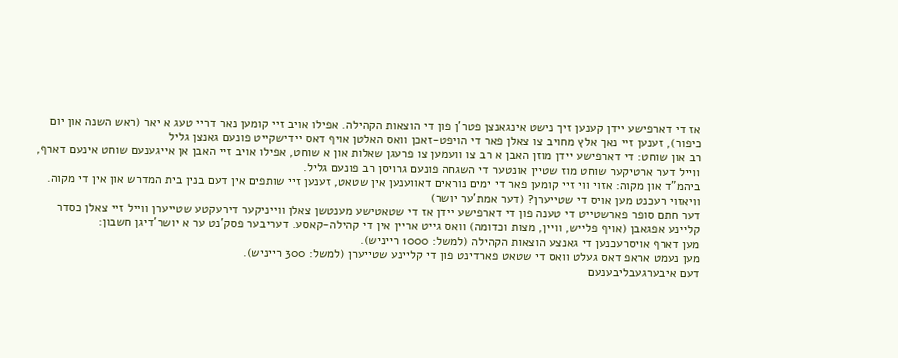אז די דארפישע יידן קענען זיך נישט אינגאנצן פטר'ן פון די הוצאות הקהילה. אפילו אויב זיי קומען נאר דריי טעג א יאר (ראש השנה און יום כיפור), זענען זיי נאך אלץ מחויב צו צאלן פאר די הויפט-זאכן וואס האלטן אויף דאס יידישקייט פונעם גאנצן גליל
רב און שוחט: די דארפישע יידן מוזן האבן א רב צו וועמען צו פרעגן שאלות און א שוחט, אפילו אויב זיי האבן אן אייגענעם שוחט אינעם דארף, ווייל דער ארטיקער שוחט מוז שטיין אונטער די השגחה פונעם גרויסן רב פונעם גליל.
ביהמ"ד און מקוה: אזוי ווי זיי קומען פאר די ימים נוראים דאווענען אין שטאט, זענען זיי שותפים אין דעם בנין בית המדרש און אין די מקוה.
וויאזוי רעכנט מען אויס די שטייערן? (דער אמת'ער יושר)
דער חתם סופר פארשטייט די טענה פון די דארפישע יידן אז די שטאטישע מענטשן צאלן ווייניקער דירעקטע שטייערן ווייל זיי צאלן כסדר קליינע אפגאבן (אויף פלייש, וויין, מצות וכדומה) וואס גייט אריין אין די קהילה-קאסע. דעריבער פסק'נט ער א יושר'דיגן חשבון:
מען דארף אויסרעכנען די גאנצע הוצאות הקהילה (למשל: 1000 רייניש).
מען נעמט אראפ דאס געלט וואס די שטאט פארדינט פון די קליינע שטייערן (למשל: 300 רייניש).
דעם איבערגעבליבענעם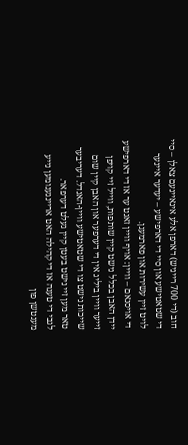חוב (די 700 רייניש) דארפן אלע אינאיינעם צאלן – סיי די שטאטישע און סיי די דארפישע – יעדער איינער לויט זיין עשירות און פארמעגן.
די אויסנאם – וויין: אויף וויין זאגט ער אז די דארפישע יידן האבן בכלל נישט קיין שותפות, ווייל זיי קויפן זייער וויין ביליג אין די דערפער און האבן קיין שום שייכות נישט צו די שטאטישע וויין-האנדל. דעריבער טאר מען זיי נישט בעטן קיין געלט דערפאר.
לגבי די טענה אז די קהילה האט אריינגענומען נייע מענטשן פון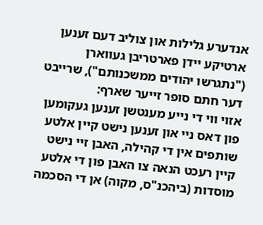אנדערע גלילות און צוליב דעם זענען ארטיקע יידן פארטריבן געווארן ("נתגרשו יהודים ממשכנותם"), שרייבט דער חתם סופר זייער שארף:
אזוי ווי די נייע מענטשן זענען געקומען פון דאס ניי און זענען נישט קיין אלטע שותפים אין די קהילה, האבן זיי נישט קיין רעכט הנאה צו האבן פון די אלטע מוסדות (ביהכנ"ס, מקוה) אן די הסכמה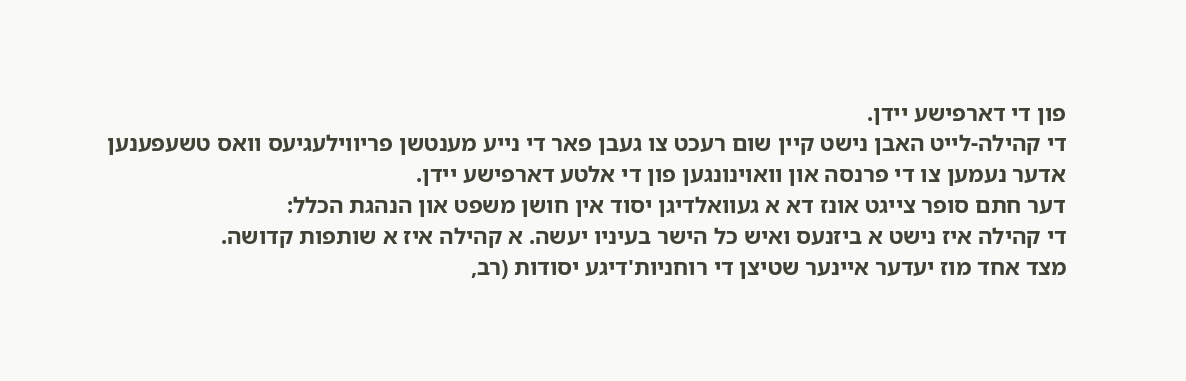פון די דארפישע יידן.
די קהילה-לייט האבן נישט קיין שום רעכט צו געבן פאר די נייע מענטשן פריווילעגיעס וואס טשעפענען אדער נעמען צו די פרנסה און וואוינונגען פון די אלטע דארפישע יידן.
דער חתם סופר צייגט אונז דא א געוואלדיגן יסוד אין חושן משפט און הנהגת הכלל:
די קהילה איז נישט א ביזנעס ואיש כל הישר בעיניו יעשה. א קהילה איז א שותפות קדושה.
מצד אחד מוז יעדער איינער שטיצן די רוחניות'דיגע יסודות (רב,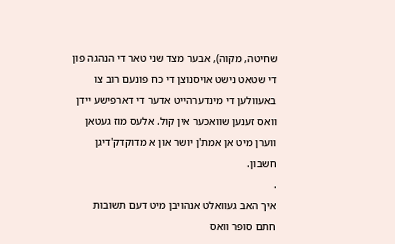שחיטה, מקוה), אבער מצד שני טאר די הנהגה פון די שטאט נישט אויסנוצן די כח פונעם רוב צו באעוולען די מינדערהייט אדער די דארפישע יידן וואס זענען שוואכער אין קול. אלעס מוז געטאן ווערן מיט אן אמת'ן יושר און א מדוקדק'דיגן חשבון.
.
איך האב געוואלט אנהויבן מיט דעם תשובות חתם סופר וואס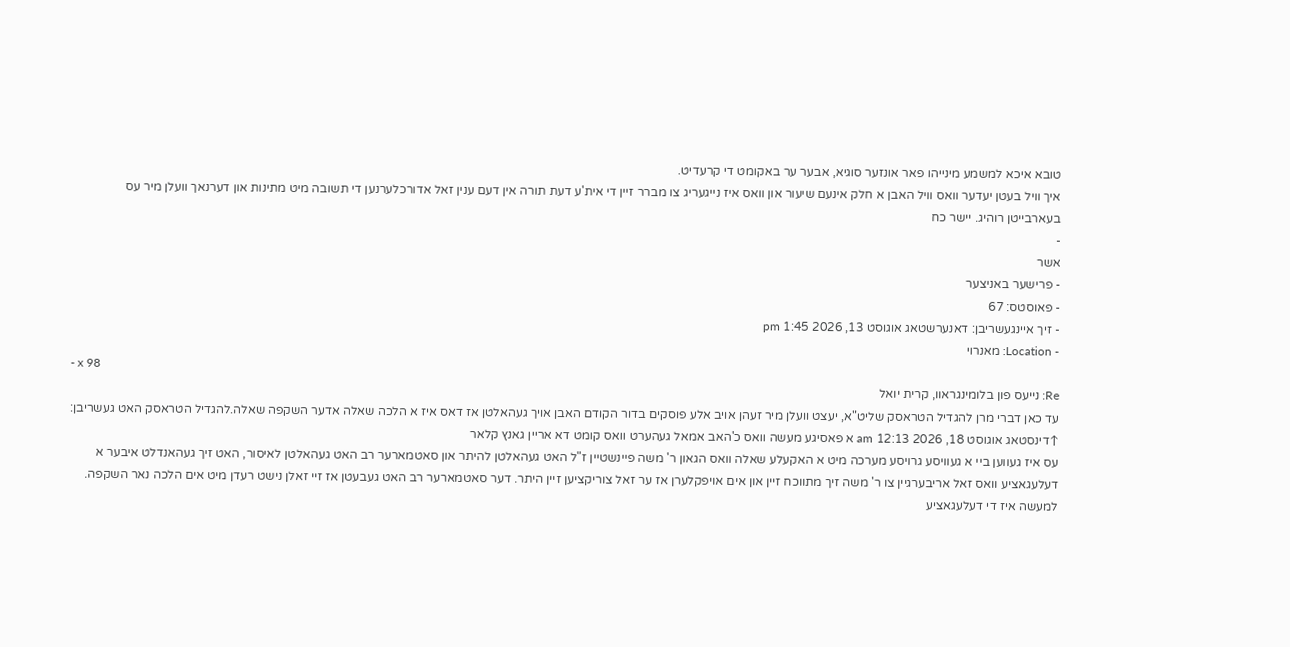טובא איכא למשמע מינייהו פאר אונזער סוגיא, אבער ער באקומט די קרעדיט.
איך וויל בעטן יעדער וואס וויל האבן א חלק אינעם שיעור און וואס איז נייגעריג צו מברר זיין די אית'ע דעת תורה אין דעם ענין זאל אדורכלערנען די תשובה מיט מתינות און דערנאך וועלן מיר עס בעארבייטן רוהיג. יישר כח
-
אשר
- פרישער באניצער
- פאוסטס: 67
- זיך איינגעשריבן: דאנערשטאג אוגוסט 13, 2026 1:45 pm
- Location: מאנרוי
- x 98
Re: נייעס פון בלומינגראוו, קרית יואל
עד כאן דברי מרן להגדיל הטראסק שליט"א, יעצט וועלן מיר זעהן אויב אלע פוסקים בדור הקודם האבן אויך געהאלטן אז דאס איז א הלכה שאלה אדער השקפה שאלה.להגדיל הטראסק האט געשריבן: ↑דינסטאג אוגוסט 18, 2026 12:13 am א פאסיגע מעשה וואס כ'האב אמאל געהערט וואס קומט דא אריין גאנץ קלאר
עס איז געווען ביי א געוויסע גרויסע מערכה מיט א האקעלע שאלה וואס הגאון ר' משה פיינשטיין ז"ל האט געהאלטן להיתר און סאטמארער רב האט געהאלטן לאיסור, האט זיך געהאנדלט איבער א דעלעגאציע וואס זאל אריבערגיין צו ר' משה זיך מתווכח זיין און אים אויפקלערן אז ער זאל צוריקציען זיין היתר. דער סאטמארער רב האט געבעטן אז זיי זאלן נישט רעדן מיט אים הלכה נאר השקפה.
למעשה איז די דעלעגאציע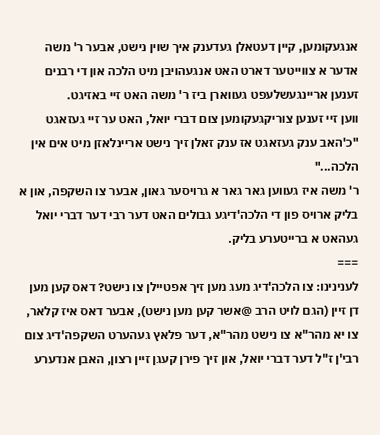אנגעקומען, קיין דעטאלן געדענק איך שוין נישט, אבער ר' משה אדער א צווייטער דארט האט אנגעהויבן מיט הלכה און די רבנים זענען אריינגעשלעפט געווארן ביז ר' משה האט זיי באזיגט.
ווען זיי זענען צוריקגעקומען צום דברי יואל, האט ער זיי געזאגט "כ'האב ענק געזאגט אז ענק זאלן זיך נישט אריינלאזן מיט אים אין הלכה..."
ר' משה איז געווען גאר גאר א גרויסער גאון, אבער צו השקפה, און א בליק ארויס פון די הלכה'דיגע גבולים האט דער רבי דער דברי יואל געהאט א ברייטערע בליק.
===
לענינינו: צו הלכה'דיג מעג מען זיך אפטיילן צו נישט? דאס קען מען דן זיין (הגם לויט הרב @אשר קען מען נישט), אבער דאס איז קלאר, צו יא מהר"א צו נישט מהר"א, דער פלאץ געהערט השקפה'דיג צום רבי'ן ז"ל דער דברי יואל, און זיך פירן קעגן זיין רצון, האבן אנדערע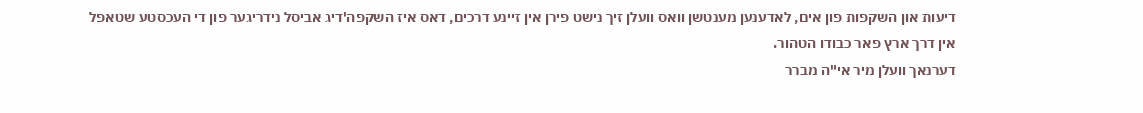דיעות און השקפות פון אים, לאדענען מענטשן וואס וועלן זיך נישט פירן אין זיינע דרכים, דאס איז השקפה'דיג אביסל נידריגער פון די העכסטע שטאפל אין דרך ארץ פאר כבודו הטהור.
דערנאך וועלן מיר אי"ה מברר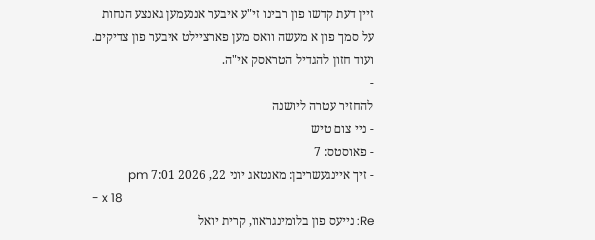זיין דעת קדשו פון רבינו זי"ע איבער אננעמען גאנצע הנחות על סמך פון א מעשה וואס מען פארציילט איבער פון צדיקים.
ועוד חזון להגדיל הטראסק אי"ה.
-
להחזיר עטרה ליושנה
- ניי צום טיש
- פאוסטס: 7
- זיך איינגעשריבן: מאנטאג יוני 22, 2026 7:01 pm
- x 18
Re: נייעס פון בלומינגראוו, קרית יואל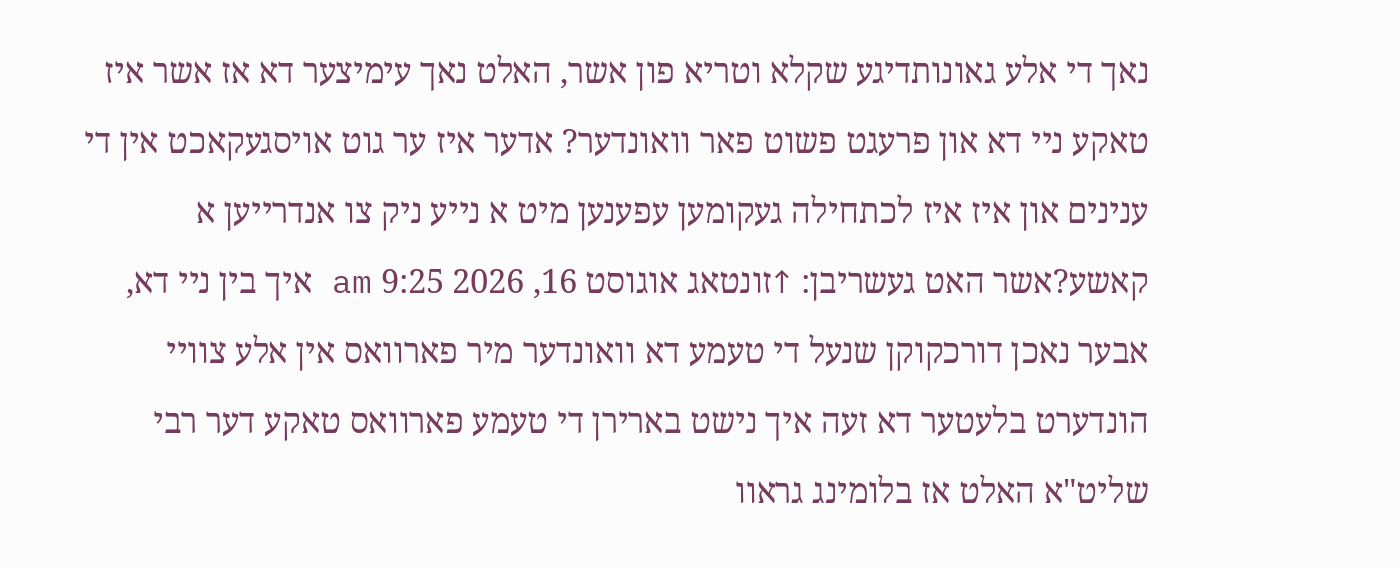נאך די אלע גאונותדיגע שקלא וטריא פון אשר, האלט נאך עימיצער דא אז אשר איז טאקע ניי דא און פרעגט פשוט פאר וואונדער? אדער איז ער גוט אויסגעקאכט אין די ענינים און איז איז לכתחילה געקומען עפענען מיט א נייע ניק צו אנדרייען א קאשע?אשר האט געשריבן: ↑זונטאג אוגוסט 16, 2026 9:25 am איך בין ניי דא, אבער נאכן דורכקוקן שנעל די טעמע דא וואונדער מיר פארוואס אין אלע צוויי הונדערט בלעטער דא זעה איך נישט בארירן די טעמע פארוואס טאקע דער רבי שליט"א האלט אז בלומינג גראוו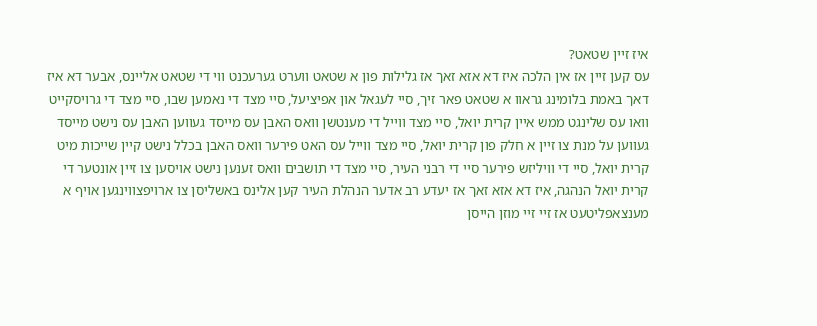איז זיין שטאט?
עס קען זיין אז אין הלכה איז דא אזא זאך אז גלילות פון א שטאט ווערט גערעכנט ווי די שטאט אליינס, אבער דא איז דאך באמת בלומינג גראוו א שטאט פאר זיך, סיי לעגאל און אפיציעל, סיי מצד די נאמען שבו, סיי מצד די גרויסקייט וואו עס שלינגט ממש איין קרית יואל, סיי מצד ווייל די מענטשן וואס האבן עס מייסד געווען האבן עס נישט מייסד געווען על מנת צו זיין א חלק פון קרית יואל, סיי מצד ווייל עס האט פירער וואס האבן בכלל נישט קיין שייכות מיט קרית יואל, סיי די וויליזש פירער סיי די רבני העיר, סיי מצד די תושבים וואס זענען נישט אויסען צו זיין אונטער די קרית יואל הנהגה, איז דא אזא זאך אז יעדע רב אדער הנהלת העיר קען אלינס באשליסן צו ארויפצווינגען אויף א מענצאפליטעט אז זיי זיי מוזן הייסן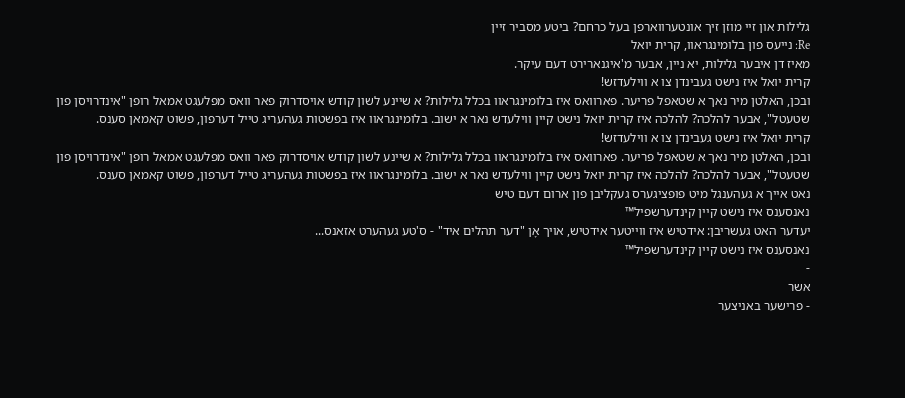גלילות און זיי מוזן זיך אונטערווארפן בעל כרחם? ביטע מסביר זיין
Re: נייעס פון בלומינגראוו, קרית יואל
מאיז דן איבער גלילות, יא ניין, אבער מ'איגנארירט דעם עיקר.
קרית יואל איז נישט געבינדן צו א ווילעדזש!
ובכן, האלטן מיר נאך א שטאפל פריער. פארוואס איז בלומינגראוו בכלל גלילות? א שיינע לשון קודש אויסדרוק פאר וואס מפלעגט אמאל רופן "אינדרויסן פון שטעטל", אבער להלכה? להלכה איז קרית יואל נישט קיין ווילעדש נאר א ישוב. בלומינגראוו איז בפשטות געהעריג טייל דערפון, פשוט קאמאן סענס.
קרית יואל איז נישט געבינדן צו א ווילעדזש!
ובכן, האלטן מיר נאך א שטאפל פריער. פארוואס איז בלומינגראוו בכלל גלילות? א שיינע לשון קודש אויסדרוק פאר וואס מפלעגט אמאל רופן "אינדרויסן פון שטעטל", אבער להלכה? להלכה איז קרית יואל נישט קיין ווילעדש נאר א ישוב. בלומינגראוו איז בפשטות געהעריג טייל דערפון, פשוט קאמאן סענס.
נאט אייך א געהענגל מיט פופציגערס געקליבן פון ארום דעם טיש
נאנסענס איז נישט קיין קינדערשפיל™
יעדער האט געשריבן: אידטיש איז ווייטער אידטיש, אויך אָן "דער תהלים איד" - ס'טע געהערט אזאנס...
נאנסענס איז נישט קיין קינדערשפיל™
-
אשר
- פרישער באניצער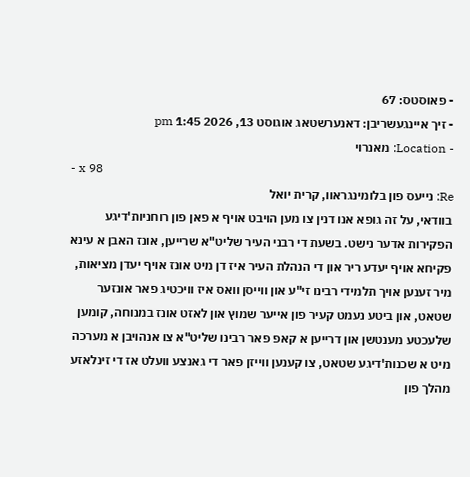- פאוסטס: 67
- זיך איינגעשריבן: דאנערשטאג אוגוסט 13, 2026 1:45 pm
- Location: מאנרוי
- x 98
Re: נייעס פון בלומינגראוו, קרית יואל
בוודאי, על זה גופא אנו דנין צו מען הויבט אויף א פאן פון רוחניות'דיגע הפקירות אדער נישט. בשעת די רבני העיר שליט"א שרייען, אונז האבן א עינא פקיחא אויף יעדע ריר און די הנהלת העיר איז דן מיט אונז אויף יעדן מציאות, מיר זענען אויך תלמידי רבינו זי"ע און ווייסן וואס איז וויכטיג פאר אונזער שטאט, און ביטע נעמט קעיר פון אייער שמוץ און לאזט אונז במנוחה, קומען שלעכטע מענטשן און דרייען א קאפ פאר רבינו שליט"א צו אנהויבן א מערכה מיט א שכנות'דיגע שטאט, צו קענען ווייזן פאר די גאנצע וועלט אז די זינלאזע מהלך פון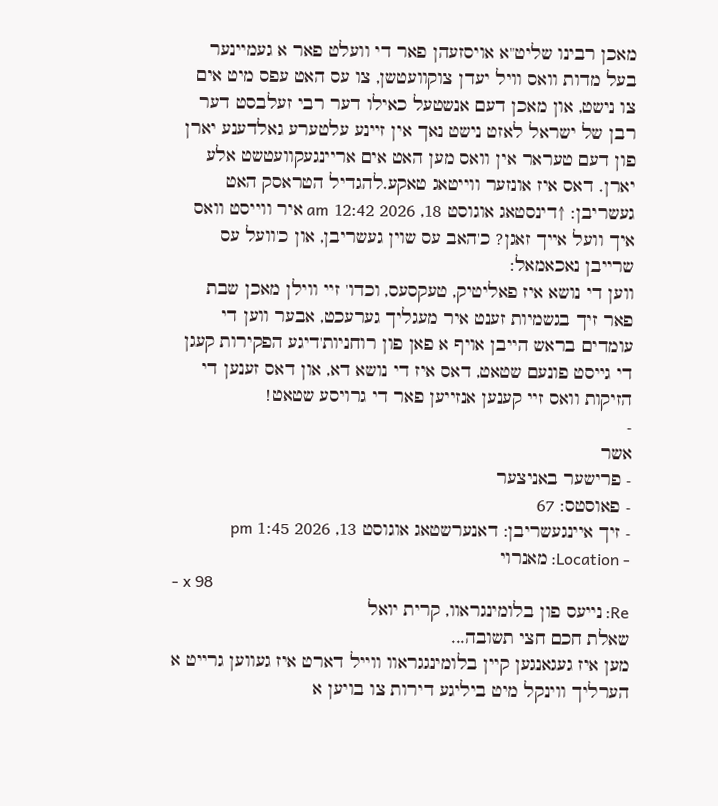מאכן רבינו שליט"א אויסזעהן פאר די וועלט פאר א געמיינער בעל מדות וואס וויל יעדן צוקוועטשן, צו עס האט עפס מיט אים צו נישט, און מאכן דעם אנשטעל כאילו דער רבי זעלבסט דער רבן של ישראל לאזט נישט נאך אין זיינע עלטערע גאלדענע יארן פון דעם טעראר אין וואס מען האט אים אריינגעקוועטשט אלע יארן. דאס איז אונזער ווייטאג טאקע.להגדיל הטראסק האט געשריבן: ↑דינסטאג אוגוסט 18, 2026 12:42 am איר ווייסט וואס איך וועל אייך זאגן? כ'האב עס שוין געשריבן, און כ'וועל עס שרייבן נאכאמאל:
ווען די נושא איז פאליטיק, טעקסעס, וכדו' זיי ווילן מאכן שבת פאר זיך בגשמיות זענט איר מעגליך גערעכט, אבער ווען די עומדים בראש הייבן אויף א פאן פון רוחניות'דיגע הפקירות קעגן די גייסט פונעם שטאט, דאס איז די נושא דא, און דאס זענען די הזיקות וואס זיי קענען אנזייען פאר די גרויסע שטאט!
-
אשר
- פרישער באניצער
- פאוסטס: 67
- זיך איינגעשריבן: דאנערשטאג אוגוסט 13, 2026 1:45 pm
- Location: מאנרוי
- x 98
Re: נייעס פון בלומינגראוו, קרית יואל
שאלת חכם חצי תשובה...
מען איז געגאנגען קיין בלומינגגראוו ווייל דארט איז געווען גרייט א הערליך ווינקל מיט ביליגע דירות צו בויען א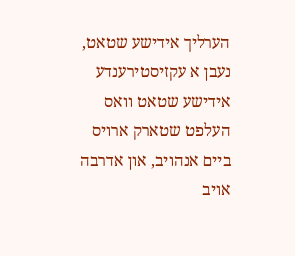הערליך אידישע שטאט, נעבן א עקזיסטירענדע אידישע שטאט וואס העלפט שטארק ארויס ביים אנהויב, און אדרבה אויב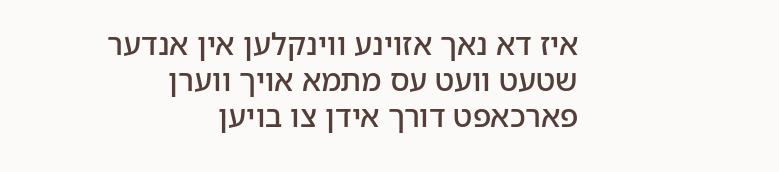איז דא נאך אזוינע ווינקלען אין אנדער שטעט וועט עס מתמא אויך ווערן פארכאפט דורך אידן צו בויען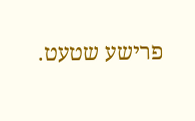פרישע שטעט.